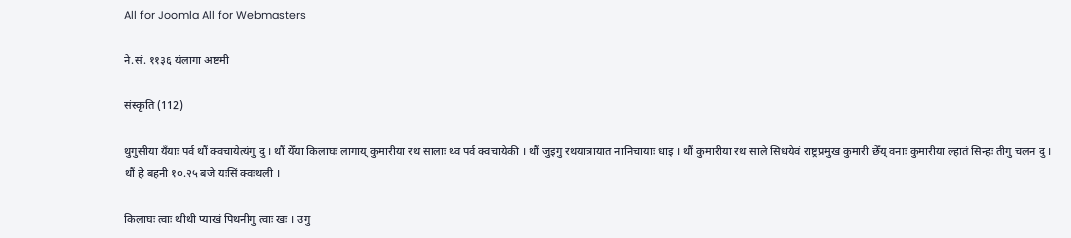All for Joomla All for Webmasters

ने.सं. ११३६ यंलागा अष्टमी

संस्कृति (112)

थुगुसीया यँयाः पर्व थौं क्वचायेत्यंगु दु । थौं येँया किलाघः लागाय् कुमारीया रथ सालाः थ्व पर्व क्वचायेकी । थौं जुइगु रथयात्रायात नानिचायाः धाइ । थौं कुमारीया रथ साले सिधयेवं राष्ट्रप्रमुख कुमारी छेँय् वनाः कुमारीया ल्हातं सिन्हः तीगु चलन दु । थौं हे बहनी १०.२५ बजे यःसिं क्वःथली ।

किलाघः त्वाः थीथी प्याखं पिथनीगु त्वाः खः । उगु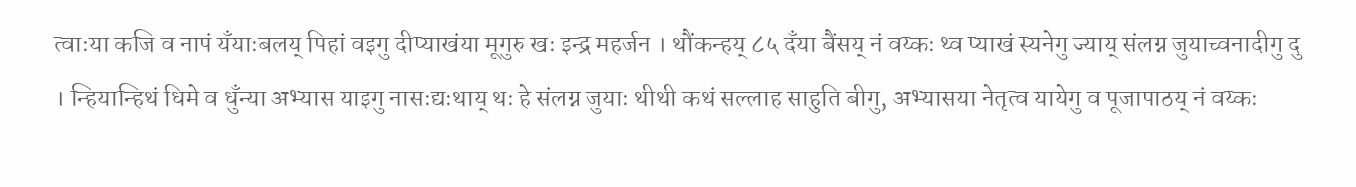त्वाःया कजि व नापं यँयाःबलय् पिहां वइगु दीप्याखंया मूगुरु खः इन्द्र महर्जन । थौंकन्हय् ८५ दँया बैंसय् नं वय्कः थ्व प्याखं स्यनेगु ज्याय् संलग्न जुयाच्वनादीगु दु । न्हियान्हिथं धिमे व धुँन्या अभ्यास याइगु नासःद्यःथाय् थः हे संलग्न जुयाः थीथी कथं सल्लाह साहुति बीगु, अभ्यासया नेतृत्व यायेगु व पूजापाठय् नं वय्कः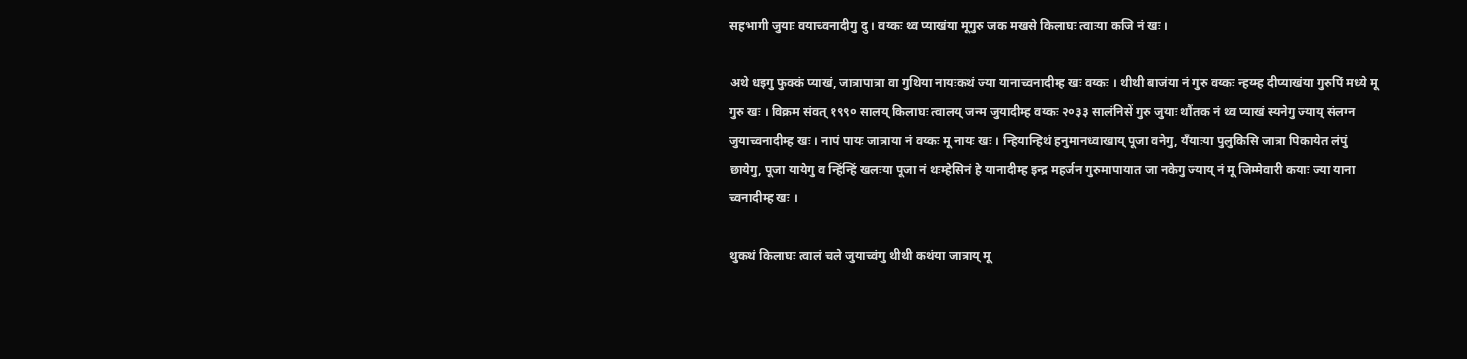सहभागी जुयाः वयाच्वनादीगु दु । वय्कः थ्व प्याखंया मूगुरु जक मखसे किलाघः त्वाःया कजि नं खः ।

अथे धइगु फुक्कं प्याखं, जात्रापात्रा वा गुथिया नायःकथं ज्या यानाच्वनादीम्ह खः वय्कः । थीथी बाजंया नं गुरु वय्कः न्हय्म्ह दीप्याखंया गुरुपिं मध्ये मू गुरु खः । विक्रम संवत् १९९० सालय् किलाघः त्वालय् जन्म जुयादीम्ह वय्कः २०३३ सालंनिसें गुरु जुयाः थौंतक नं थ्व प्याखं स्यनेगु ज्याय् संलग्न जुयाच्वनादीम्ह खः । नापं पायः जात्राया नं वय्कः मू नायः खः । न्हियान्हिथं हनुमानध्वाखाय् पूजा वनेगु, यँयाःया पुलुकिसि जात्रा पिकायेत लंपुं छायेगु, पूजा यायेगु व न्हिंन्हिं खलःया पूजा नं थःम्हेसिनं हे यानादीम्ह इन्द्र महर्जन गुरुमापायात जा नकेगु ज्याय् नं मू जिम्मेवारी कयाः ज्या याना च्वनादीम्ह खः ।

थुकथं किलाघः त्वालं चले जुयाच्वंगु थीथी कथंया जात्राय् मू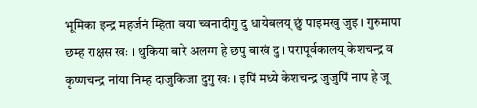भूमिका इन्द्र महर्जनं म्हिता वया च्वनादीगु दु धायेबलय् छुं पाइमखु जुइ । गुरुमापा छम्ह राक्षस खः । थुकिया बारे अलग्ग हे छपु बाखं दु । परापूर्वकालय् केशचन्द्र व कृष्णचन्द्र नांया निम्ह दाजुकिजा दुगु खः । इपिं मध्ये केशचन्द्र जुजुपिं नाप हे जू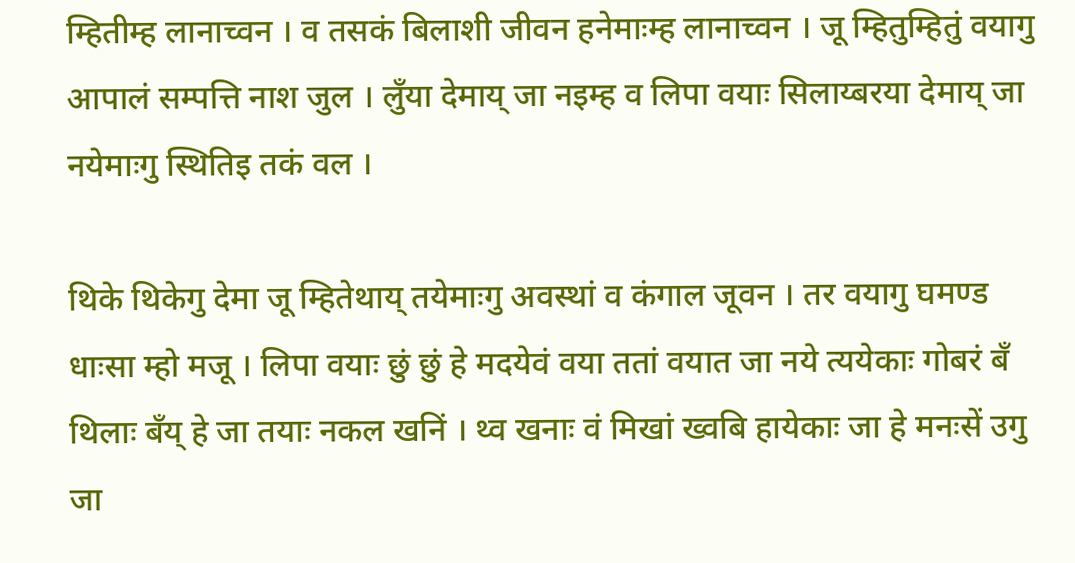म्हितीम्ह लानाच्वन । व तसकं बिलाशी जीवन हनेमाःम्ह लानाच्वन । जू म्हितुम्हितुं वयागु आपालं सम्पत्ति नाश जुल । लुँया देमाय् जा नइम्ह व लिपा वयाः सिलाय्बरया देमाय् जा नयेमाःगु स्थितिइ तकं वल ।

थिके थिकेगु देमा जू म्हितेथाय् तयेमाःगु अवस्थां व कंगाल जूवन । तर वयागु घमण्ड धाःसा म्हो मजू । लिपा वयाः छुं छुं हे मदयेवं वया ततां वयात जा नये त्ययेकाः गोबरं बँ थिलाः बँय् हे जा तयाः नकल खनिं । थ्व खनाः वं मिखां ख्वबि हायेकाः जा हे मनःसें उगु जा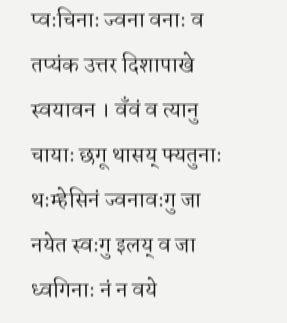प्वःचिनाः ज्वना वनाः व तप्यंक उत्तर दिशापाखे स्वयावन । वँवं व त्यानु चायाः छगू थासय् फ्यतुनाः थःम्हेसिनं ज्वनावःगु जा नयेत स्वःगु इलय् व जा ध्वगिनाः नं न वये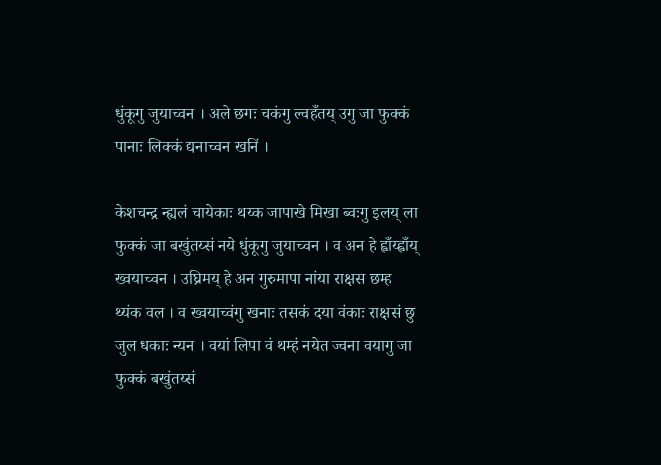धुंकूगु जुयाच्वन । अले छगः चकंगु ल्वहँतय् उगु जा फुक्कं पानाः लिक्कं द्यनाच्वन खनिं ।

केशचन्द्र न्ह्यलं चायेकाः थय्क जापाखे मिखा ब्वःगु इलय् ला फुक्कं जा बखुंतय्सं नये धुंकूगु जुयाच्वन । व अन हे ह्वाँय्ह्वाँय् ख्वयाच्वन । उघ्रिमय् हे अन गुरुमापा नांया राक्षस छम्ह थ्यंक वल । व ख्वयाच्वंगु खनाः तसकं दया वंकाः राक्षसं छु जुल धकाः न्यन । वयां लिपा वं थम्हं नयेत ज्वना वयागु जा फुक्कं बखुंतय्सं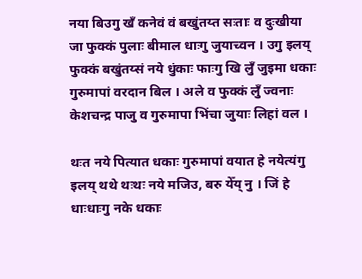नया बिउगु खँ कनेवं वं बखुंतय्त सःताः व दुःखीया जा फुक्कं पुलाः बीमाल धाःगु जुयाच्वन । उगु इलय् फुक्कं बखुंतय्सं नये धुंकाः फाःगु खि लुँ जुइमा धकाः गुरुमापां वरदान बिल । अले व फुक्कं लुँ ज्वनाः केशचन्द्र पाजु व गुरुमापा भिंचा जुयाः लिहां वल ।

थःत नये पित्यात धकाः गुरुमापां वयात हे नयेत्यंगु इलय् थथे थःथः नये मजिउ, बरु येँय् नु । जिं हे धाःधाःगु नके धकाः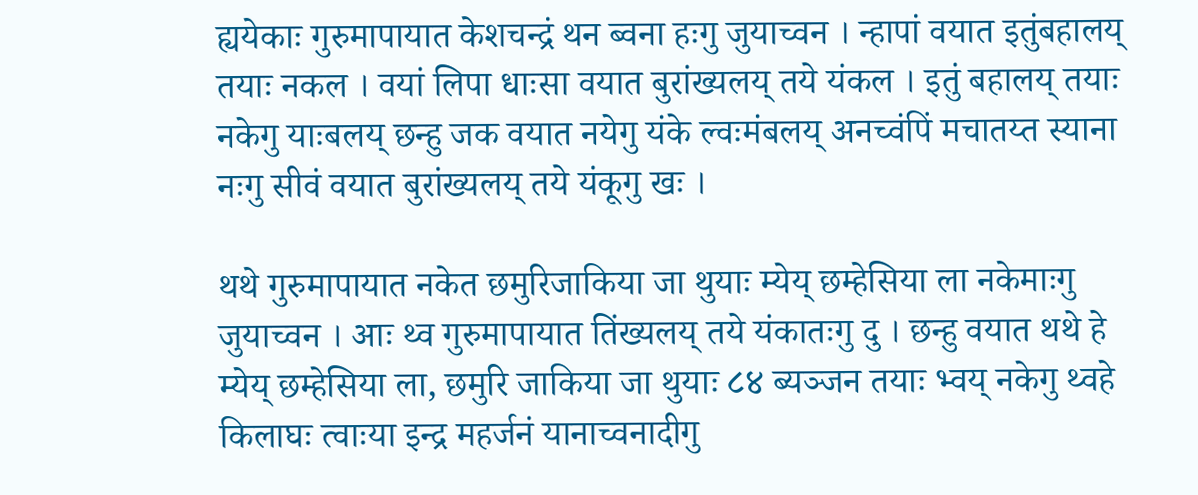ह्ययेकाः गुरुमापायात केशचन्द्रं थन ब्वना हःगु जुयाच्वन । न्हापां वयात इतुंबहालय् तयाः नकल । वयां लिपा धाःसा वयात बुरांख्यलय् तये यंकल । इतुं बहालय् तयाः नकेगु याःबलय् छन्हु जक वयात नयेगु यंके ल्वःमंबलय् अनच्वंपिं मचातय्त स्याना नःगु सीवं वयात बुरांख्यलय् तये यंकूगु खः ।

थथे गुरुमापायात नकेत छमुरिजाकिया जा थुयाः म्येय् छम्हेसिया ला नकेमाःगु जुयाच्वन । आः थ्व गुरुमापायात तिंख्यलय् तये यंकातःगु दु । छन्हु वयात थथे हे म्येय् छम्हेसिया ला, छमुरि जाकिया जा थुयाः ८४ ब्यञ्जन तयाः भ्वय् नकेगु थ्वहे किलाघः त्वाःया इन्द्र महर्जनं यानाच्वनादीगु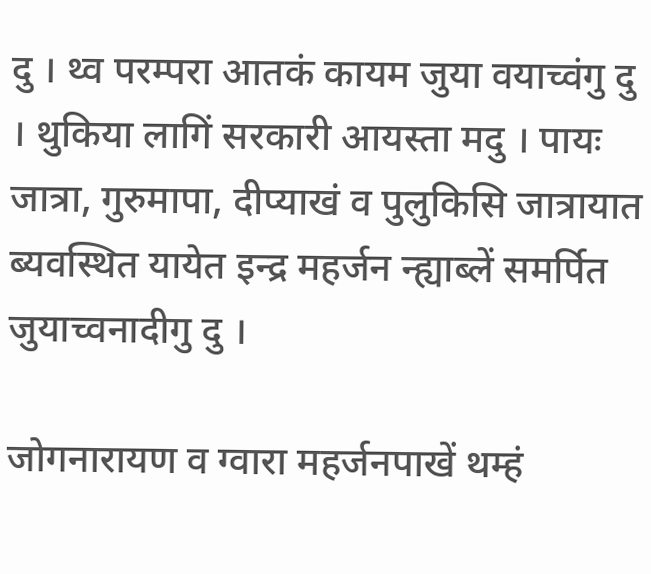दु । थ्व परम्परा आतकं कायम जुया वयाच्वंगु दु । थुकिया लागिं सरकारी आयस्ता मदु । पायः जात्रा, गुरुमापा, दीप्याखं व पुलुकिसि जात्रायात ब्यवस्थित यायेत इन्द्र महर्जन न्ह्याब्लें समर्पित जुयाच्वनादीगु दु ।

जोगनारायण व ग्वारा महर्जनपाखें थम्हं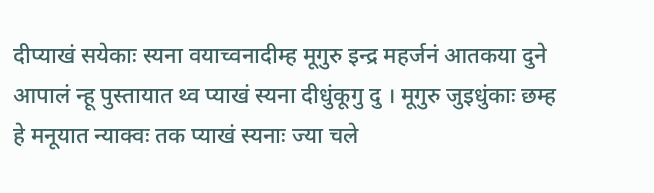दीप्याखं सयेकाः स्यना वयाच्वनादीम्ह मूगुरु इन्द्र महर्जनं आतकया दुने आपालं न्हू पुस्तायात थ्व प्याखं स्यना दीधुंकूगु दु । मूगुरु जुइधुंकाः छम्ह हे मनूयात न्याक्वः तक प्याखं स्यनाः ज्या चले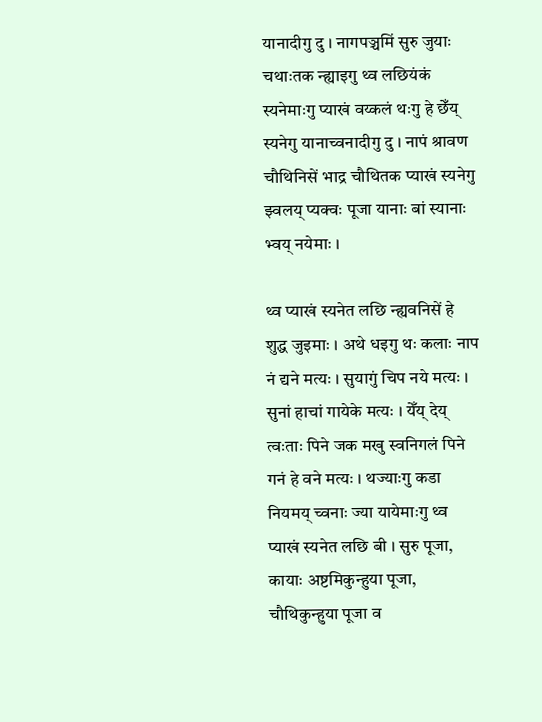यानादीगु दु । नागपञ्चमिं सुरु जुयाः चथाःतक न्ह्याइगु थ्व लछियंकं स्यनेमाःगु प्याखं वय्कलं थःगु हे छेँय् स्यनेगु यानाच्वनादीगु दु । नापं श्रावण चौथिनिसें भाद्र चौथितक प्याखं स्यनेगु झ्वलय् प्यक्वः पूजा यानाः बां स्यानाः भ्वय् नयेमाः ।

थ्व प्याखं स्यनेत लछि न्ह्यवनिसें हे शुद्ध जुइमाः । अथे धइगु थः कलाः नाप नं द्यने मत्यः । सुयागुं चिप नये मत्यः । सुनां हाचां गायेके मत्यः । येँय् देय् त्वःताः पिने जक मखु स्वनिगलं पिने गनं हे वने मत्यः । थज्याःगु कडा नियमय् च्वनाः ज्या यायेमाःगु थ्व प्याखं स्यनेत लछि बी । सुरु पूजा, कायाः अष्टमिकुन्हुया पूजा, चौथिकुन्हुया पूजा व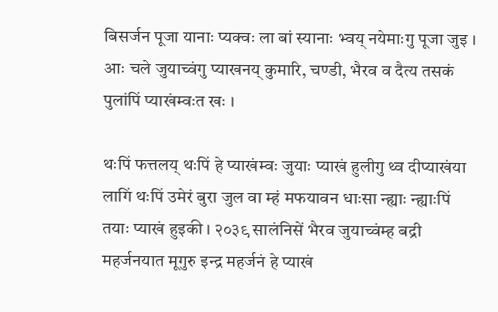बिसर्जन पूजा यानाः प्यक्वः ला बां स्यानाः भ्वय् नयेमाःगु पूजा जुइ । आः चले जुयाच्वंगु प्याखनय् कुमारि, चण्डी, भैरव व दैत्य तसकं पुलांपिं प्याखंम्वःत खः ।

थःपिं फत्तलय् थःपिं हे प्याखंम्वः जुयाः प्याखं हुलीगु थ्व दीप्याखंया लागिं थःपिं उमेरं बुरा जुल वा म्हं मफयावन धाःसा न्ह्याः न्ह्याःपिं तयाः प्याखं हुइकी । २०३९ सालंनिसें भैरव जुयाच्वंम्ह बद्री महर्जनयात मूगुरु इन्द्र महर्जनं हे प्याखं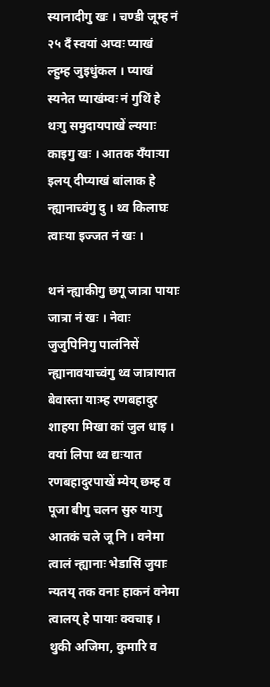स्यानादीगु खः । चण्डी जूम्ह नं २५ दँ स्वयां अप्वः प्याखं ल्हुम्ह जुइधुंकल । प्याखं स्यनेत प्याखंम्वः नं गुथिं हे थःगु समुदायपाखें ल्ययाः काइगु खः । आतक यँयाःया इलय् दीप्याखं बांलाक हे न्ह्यानाच्वंगु दु । थ्व किलाघः त्वाःया इज्जत नं खः ।

थनं न्ह्याकीगु छगू जात्रा पायाः जात्रा नं खः । नेवाः जुजुपिनिगु पालंनिसें न्ह्यानावयाच्वंगु थ्व जात्रायात बेवास्ता याःम्ह रणबहादुर शाहया मिखा कां जुल धाइ । वयां लिपा थ्व द्यःयात रणबहादुरपाखें म्येय् छम्ह व पूजा बीगु चलन सुरु याःगु आतकं चले जू नि । वनेमा त्वालं न्ह्यानाः भेडासिं जुयाः न्यतय् तक वनाः हाकनं वनेमा त्वालय् हे पायाः क्वचाइ । थुकी अजिमा, कुमारि व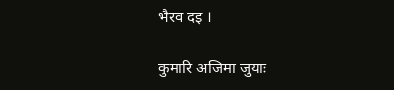भैरव दइ ।

कुमारि अजिमा जुयाः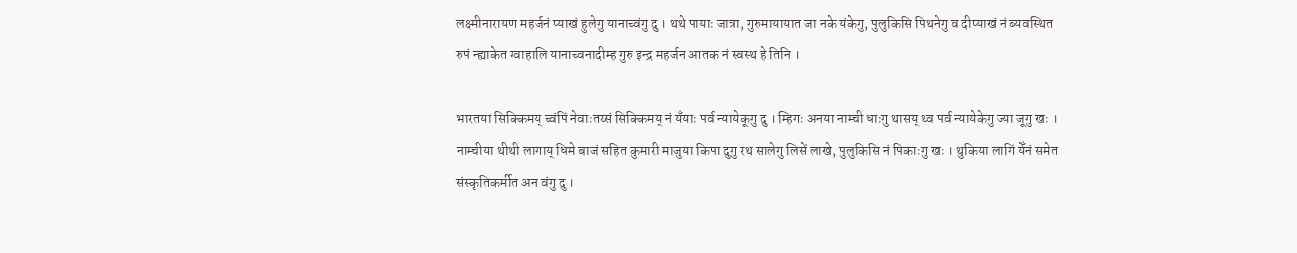लक्ष्मीनारायण महर्जनं प्याखं हुलेगु यानाच्वंगु दु । थथे पायाः जात्रा, गुरुमायायात जा नके यंकेगु, पुलुकिसि पिथनेगु व दीप्याखं नं ब्यवस्थित रुपं न्ह्याकेत ग्वाहालि यानाच्वनादीम्ह गुरु इन्द्र महर्जन आतक नं स्वस्थ हे तिनि ।

भारतया सिक्किमय् च्वंपिं नेवाःतय्सं सिक्किमय् नं यँयाः पर्व न्यायेकूगु दु । म्हिगः अनया नाम्ची धाःगु थासय् थ्व पर्व न्यायेकेगु ज्या जूगु खः । नाम्चीया थीथी लागाय् धिमे बाजं सहित कुमारी माजुया किपा दुगु रथ सालेगु लिसें लाखे, पुलुकिसि नं पिकाःगु खः । थुकिया लागिं येँनं समेत संस्कृतिकर्मीत अन वंगु दु ।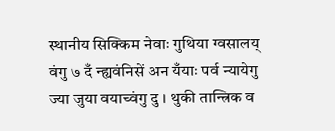स्थानीय सिक्किम नेवाः गुथिया ग्वसालय् वंगु ७ दँ न्ह्यवंनिसें अन यँयाः पर्व न्यायेगु ज्या जुया वयाच्वंगु दु । थुकी तान्त्रिक व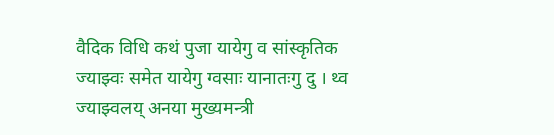वैदिक विधि कथं पुजा यायेगु व सांस्कृतिक ज्याझ्वः समेत यायेगु ग्वसाः यानातःगु दु । थ्व ज्याझ्वलय् अनया मुख्यमन्त्री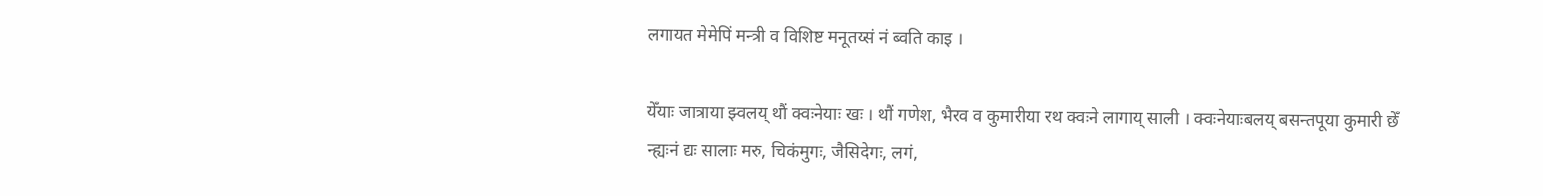लगायत मेमेपिं मन्त्री व विशिष्ट मनूतय्सं नं ब्वति काइ ।

येँयाः जात्राया झ्वलय् थौं क्वःनेयाः खः । थौं गणेश, भैरव व कुमारीया रथ क्वःने लागाय् साली । क्वःनेयाःबलय् बसन्तपूया कुमारी छेँ न्ह्यःनं द्यः सालाः मरु, चिकंमुगः, जैसिदेगः, लगं,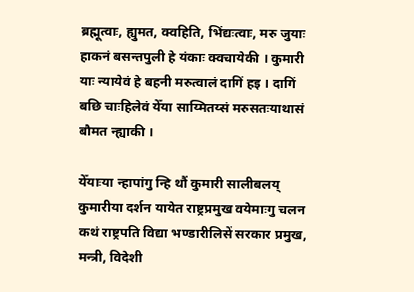ब्रह्मूत्वाः, ह्युमत, क्वहिति, भिंद्यःत्वाः, मरु जुयाः हाकनं बसन्तपुली हे यंकाः क्वचायेकी । कुमारी याः न्यायेवं हे बहनी मरुत्वालं दागिं हइ । दागिं बछि चाःहिलेवं येँया साय्मितय्सं मरुसतःयाथासं बौमत न्ह्याकी ।

येँयाःया न्हापांगु न्हि थौं कुमारी सालीबलय् कुमारीया दर्शन यायेत राष्ट्रप्रमुख वयेमाःगु चलन कथं राष्ट्रपति विद्या भण्डारीलिसें सरकार प्रमुख, मन्त्री, विदेशी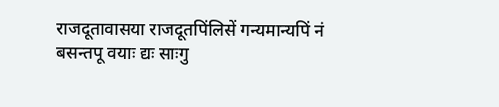राजदूतावासया राजदूतपिंलिसें गन्यमान्यपिं नं बसन्तपू वयाः द्यः साःगु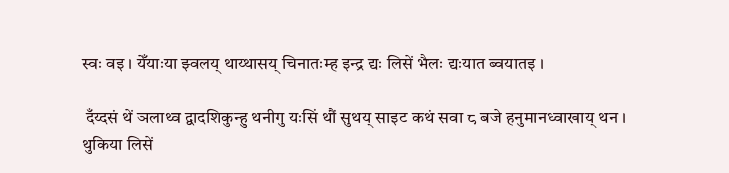स्वः वइ । येँयाःया झ्वलय् थाय्थासय् चिनातःम्ह इन्द्र द्यः लिसें भैलः द्यःयात ब्वयातइ ।

 दँय्दसं थें ञलाथ्व द्वादशिकुन्हु थनीगु यःसिं थौं सुथय् साइट कथं सवा ८ बजे हनुमानध्वाखाय् थन । थुकिया लिसें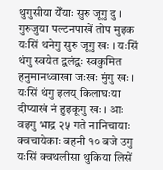थुगुसीया येँयाः सुरु जूगु दु । गुरुजुया पल्टनपाखें तोप मुइक यःसिं थनेगु सुरु जूगु खः । यःसिं थंगु स्वयेत द्वलंद्वः स्वकुमित हनुमानध्वाखा जःखः मुंगु खः । यःसिं थंगु इलय् किलाघःया दीप्याखं नं हुइकूगु खः । आः वइगु भाद्र २५ गते नानिचायाः क्वचायेकाः बहनी १० बजे उगु यःसिं क्वथलीसा थुकिया लिसें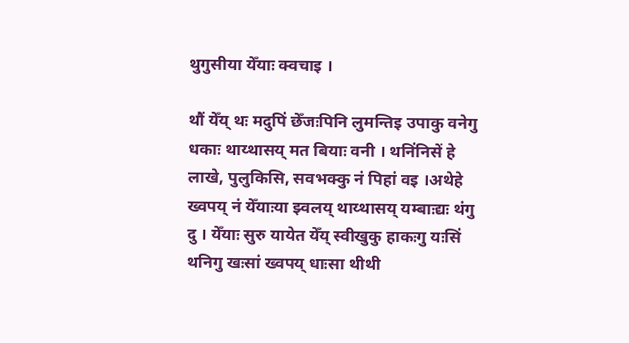थुगुसीया येँयाः क्वचाइ ।

थौं येँय् थः मदुपिं छेँजःपिनि लुमन्तिइ उपाकु वनेगु धकाः थाय्थासय् मत बियाः वनी । थनिंनिसें हे लाखे, पुलुकिसि, सवभक्कु नं पिहां वइ ।अथेहे ख्वपय् नं येँयाःया झ्वलय् थाय्थासय् यम्बाःद्यः थंगु दु । येँयाः सुरु यायेत येँय् स्वीखुकु हाकःगु यःसिं थनिगु खःसां ख्वपय् धाःसा थीथी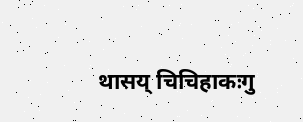थासय् चिचिहाकःगु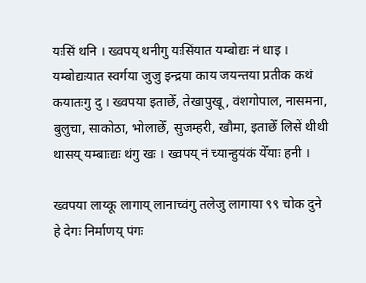यःसिं थनि । ख्वपय् थनीगु यःसिंयात यम्बोद्यः नं धाइ । यम्बोद्यःयात स्वर्गया जुजु इन्द्रया काय जयन्तया प्रतीक कथं कयातःगु दु । ख्वपया इताछेँ, तेखापुखू, वंशगोपाल, नासमना, बुलुचा, साकोठा, भोलाछेँ, सुजम्हरी, खौमा, इताछेँ लिसें थीथी थासय् यम्बाःद्यः थंगु खः । ख्वपय् नं च्यान्हुयंकं येँयाः हनी ।

ख्वपया लाय्कू लागाय् लानाच्वंगु तलेजु लागाया ९९ चोक दुने हे देगः निर्माणय् पंगः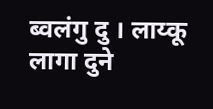ब्वलंगु दु । लाय्कू लागा दुने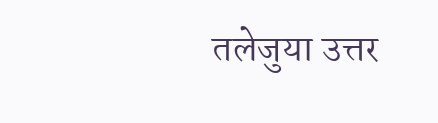तलेजुया उत्तर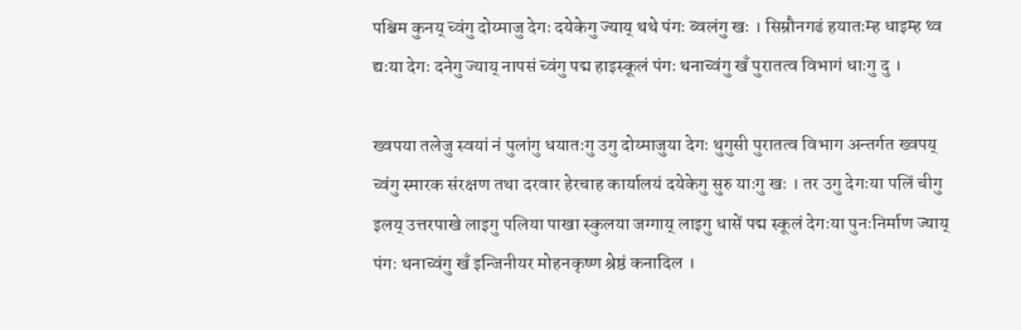पश्चिम कुनय् च्वंगु दोय्माजु देगः दयेकेगु ज्याय् थथे पंगः ब्वलंगु खः । सिम्रौनगढं हयातःम्ह धाइम्ह थ्व द्यःया देगः दनेगु ज्याय् नापसं च्वंगु पद्म हाइस्कूलं पंगः थनाच्वंगु खँ पुरातत्व विभागं धाःगु दु ।

ख्वपया तलेजु स्वयां नं पुलांगु धयातःगु उगु दोय्माजुया देगः थुगुसी पुरातत्व विभाग अन्तर्गत ख्वपय् च्वंगु स्मारक संरक्षण तथा दरवार हेरचाह कार्यालयं दयेकेगु सुरु याःगु खः । तर उगु देगःया पलिं चीगु इलय् उत्तरपाखे लाइगु पलिया पाखा स्कुलया जग्गाय् लाइगु धासें पद्म स्कूलं देगःया पुनःनिर्माण ज्याय् पंगः थनाच्वंगु खँ इन्जिनीयर मोहनकृष्ण श्रेष्ठं कनादिल ।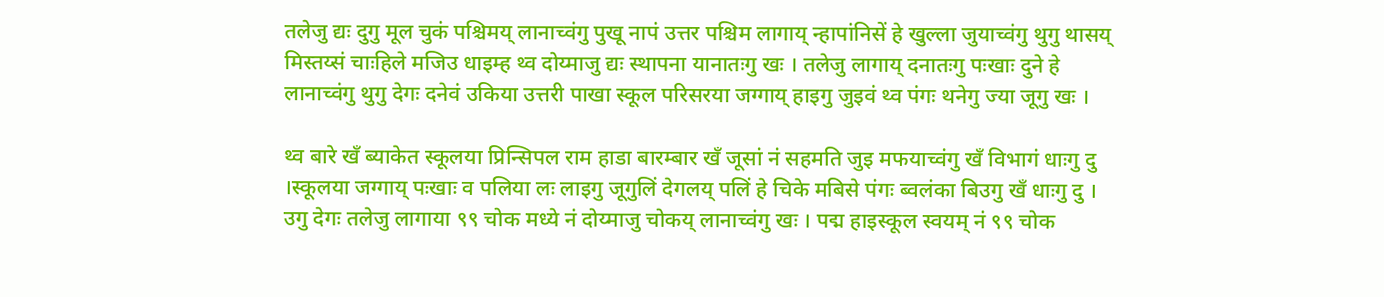तलेजु द्यः दुगु मूल चुकं पश्चिमय् लानाच्वंगु पुखू नापं उत्तर पश्चिम लागाय् न्हापांनिसें हे खुल्ला जुयाच्वंगु थुगु थासय् मिस्तय्सं चाःहिले मजिउ धाइम्ह थ्व दोय्माजु द्यः स्थापना यानातःगु खः । तलेजु लागाय् दनातःगु पःखाः दुने हे लानाच्वंगु थुगु देगः दनेवं उकिया उत्तरी पाखा स्कूल परिसरया जग्गाय् हाइगु जुइवं थ्व पंगः थनेगु ज्या जूगु खः ।

थ्व बारे खँ ब्याकेत स्कूलया प्रिन्सिपल राम हाडा बारम्बार खँ जूसां नं सहमति जुइ मफयाच्वंगु खँ विभागं धाःगु दु ।स्कूलया जग्गाय् पःखाः व पलिया लः लाइगु जूगुलिं देगलय् पलिं हे चिके मबिसे पंगः ब्वलंका बिउगु खँ धाःगु दु । उगु देगः तलेजु लागाया ९९ चोक मध्ये नं दोय्माजु चोकय् लानाच्वंगु खः । पद्म हाइस्कूल स्वयम् नं ९९ चोक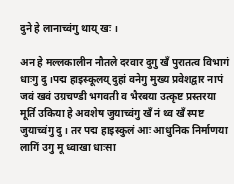दुने हे लानाच्वंगु थाय् खः ।

अन हे मल्लकालीन नौतले दरवार दुगु खँ पुरातत्व विभागं धाःगु दु ।पद्म हाइस्कूलय् दुहां वनेगु मुख्य प्रवेशद्वार नापं जवं खवं उग्रचण्डी भगवती व भैरबया उत्कृष्ट प्रस्तरया मूर्ति उकिया हे अवशेष जुयाच्वंगु खँ नं थ्व खँ स्पष्ट जुयाच्वंगु दु । तर पद्म हाइस्कुलं आः आधुनिक निर्माणया लागिं उगु मू ध्वाखा धाःसा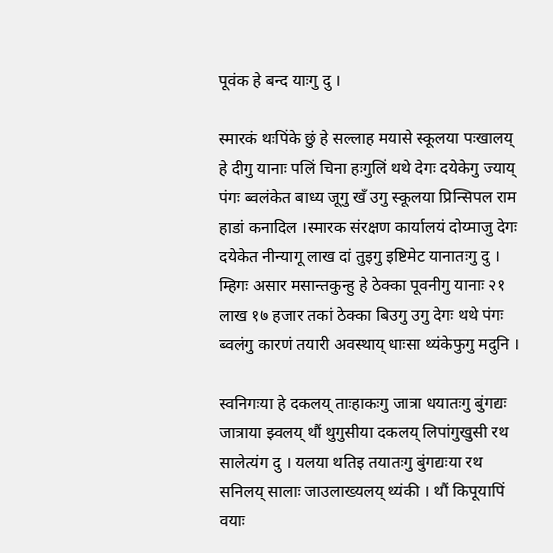पूवंक हे बन्द याःगु दु ।

स्मारकं थःपिंके छुं हे सल्लाह मयासे स्कूलया पःखालय् हे दीगु यानाः पलिं चिना हःगुलिं थथे देगः दयेकेगु ज्याय् पंगः ब्वलंकेत बाध्य जूगु खँ उगु स्कूलया प्रिन्सिपल राम हाडां कनादिल ।स्मारक संरक्षण कार्यालयं दोय्माजु देगः दयेकेत नीन्यागू लाख दां तुइगु इष्टिमेट यानातःगु दु । म्हिगः असार मसान्तकुन्हु हे ठेक्का पूवनीगु यानाः २१ लाख १७ हजार तकां ठेक्का बिउगु उगु देगः थथे पंगः ब्वलंगु कारणं तयारी अवस्थाय् धाःसा थ्यंकेफुगु मदुनि ।

स्वनिगःया हे दकलय् ताःहाकःगु जात्रा धयातःगु बुंगद्यः जात्राया झ्वलय् थौं थुगुसीया दकलय् लिपांगुखुसी रथ सालेत्यंग दु । यलया थतिइ तयातःगु बुंगद्यःया रथ सनिलय् सालाः जाउलाख्यलय् थ्यंकी । थौं किपूयापिं वयाः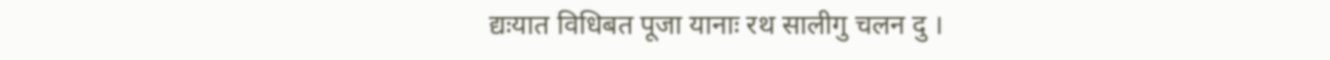द्यःयात विधिबत पूजा यानाः रथ सालीगु चलन दु ।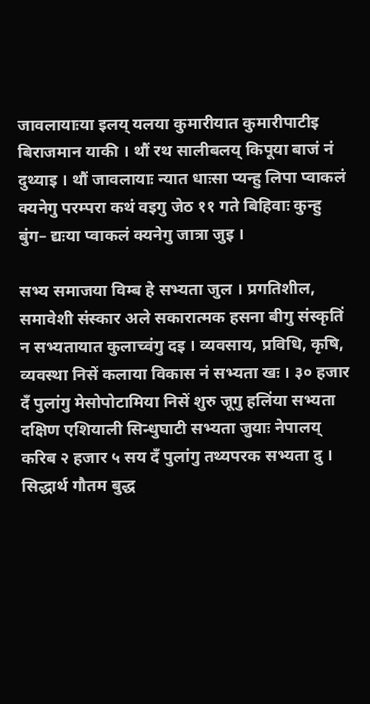जावलायाःया इलय् यलया कुमारीयात कुमारीपाटीइ बिराजमान याकी । थौं रथ सालीबलय् किपूया बाजं नं दुथ्याइ । थौं जावलायाः न्यात धाःसा प्यन्हु लिपा प्वाकलं क्यनेगु परम्परा कथं वइगु जेठ ११ गते बिहिवाः कुन्हु बुंग– द्यःया प्वाकलं क्यनेगु जात्रा जुइ ।

सभ्य समाजया विम्ब हे सभ्यता जुल । प्रगतिशील, समावेशी संस्कार अले सकारात्मक हसना बीगु संस्कृतिं न सभ्यतायात कुलाच्वंगु दइ । व्यवसाय, प्रविधि, कृषि, व्यवस्था निसें कलाया विकास नं सभ्यता खः । ३० हजार दँ पुलांगु मेसोपोटामिया निसें शुरु जूगु हलिंया सभ्यता दक्षिण एशियाली सिन्धुघाटी सभ्यता जुयाः नेपालय् करिब २ हजार ५ सय दँ पुलांगु तथ्यपरक सभ्यता दु । सिद्धार्थ गौतम बुद्ध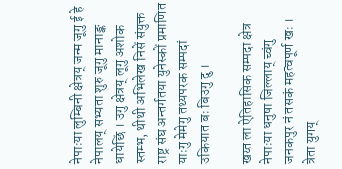नेपाःया लुम्बिनी क्षेत्रय् जन्म जूगु ई हे नेपालय् सभ्यता शुरु जूगु मानाङ्क धायेछिं । उगु क्षेत्रय् लूगु अशोक स्तम्भ, थीथी अभिलेख निसें संयुक्त राष्ट्र संघ अन्तर्गतया युनेस्कों प्रमाणित याःगु मेमेगु तथ्यपरक सम्पदां उकियात बः बिउगु दु ।

खय्त ला ऐतिहासिक सम्पदा क्षेत्र नेपाःया धनुषा जिल्लाय् च्वंगु जनकपुर नं तसकं महत्वपूर्ण खः । त्रेता युगय्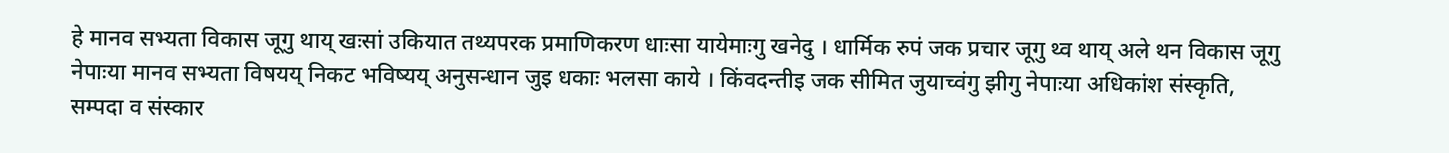हे मानव सभ्यता विकास जूगु थाय् खःसां उकियात तथ्यपरक प्रमाणिकरण धाःसा यायेमाःगु खनेदु । धार्मिक रुपं जक प्रचार जूगु थ्व थाय् अले थन विकास जूगु नेपाःया मानव सभ्यता विषयय् निकट भविष्यय् अनुसन्धान जुइ धकाः भलसा काये । किंवदन्तीइ जक सीमित जुयाच्वंगु झीगु नेपाःया अधिकांश संस्कृति, सम्पदा व संस्कार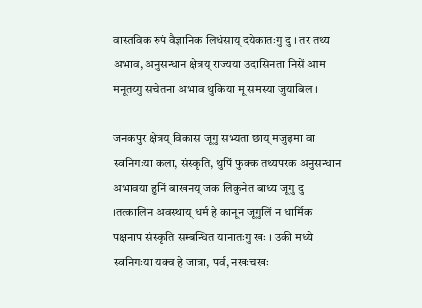वास्तविक रुपं वैज्ञानिक लिधंसाय् दयेकातःगु दु । तर तथ्य अभाव, अनुसन्धान क्षेत्रय् राज्यया उदासिनता निसें आम मनूतय्गु सचेतना अभाव थुकिया मू समस्या जुयाबिल ।

जनकपुर क्षेत्रय् विकास जूगु सभ्यता छाय् मजुइमा वा स्वनिगःया कला, संस्कृति, थुपिं फुक्क तथ्यपरक अनुसन्धान अभावया हुनिं बाखनय् जक लिकुनेत बाध्य जूगु दु ।तत्कालिन अवस्थाय् धर्म हे कानून जूगुलिं न धार्मिक पक्षनाप संस्कृति सम्बन्धित यानातःगु खः । उकी मध्ये स्वनिगःया यक्व हे जात्रा, पर्व, नखःचखः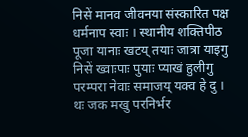निसें मानव जीवनया संस्कारित पक्ष धर्मनाप स्वाः । स्थानीय शक्तिपीठ पूजा यानाः खटय् तयाः जात्रा याइगु निसें ख्वाःपाः पुयाः प्याखं हुलीगु परम्परा नेवाः समाजय् यक्व हे दु । थः जक मखु परनिर्भर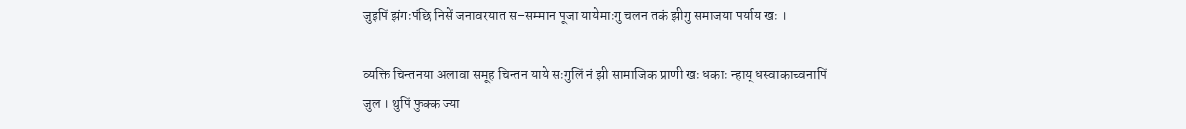जुइपिं झंगःपंछि निसें जनावरयात स–सम्मान पूजा यायेमाःगु चलन तकं झीगु समाजया पर्याय खः ।

व्यक्ति चिन्तनया अलावा समूह चिन्तन याये सःगुलिं नं झी सामाजिक प्राणी खः धकाः न्हाय् धस्वाकाच्वनापिं जुल । थुपिं फुक्क ज्या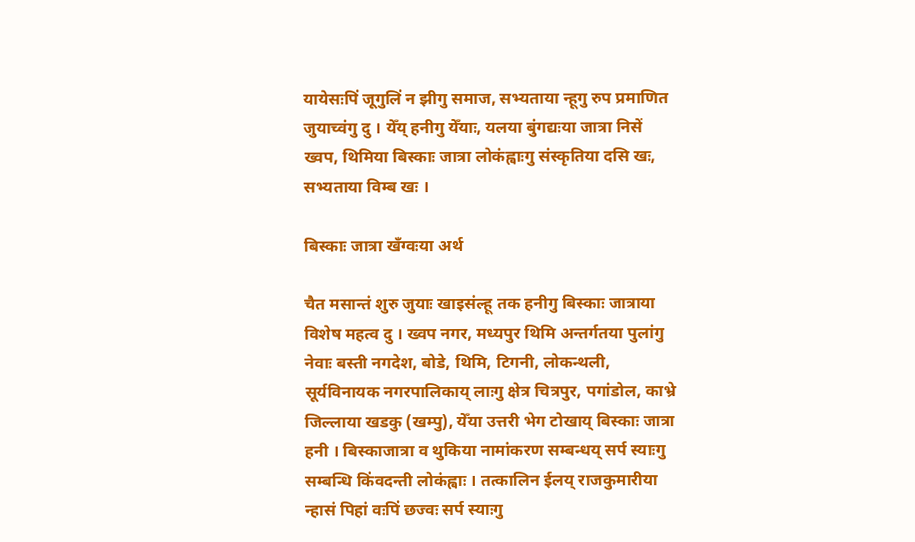यायेसःपिं जूगुलिं न झीगु समाज, सभ्यताया न्हूगु रुप प्रमाणित जुयाच्वंगु दु । येँय् हनीगु येँयाः, यलया बुंगद्यःया जात्रा निसें ख्वप, थिमिया बिस्काः जात्रा लोकंह्वाःगु संस्कृतिया दसि खः, सभ्यताया विम्ब खः ।

बिस्काः जात्रा खँग्वःया अर्थ

चैत मसान्तं शुरु जुयाः खाइसंल्हू तक हनीगु बिस्काः जात्राया विशेष महत्व दु । ख्वप नगर, मध्यपुर थिमि अन्तर्गतया पुलांगु नेवाः बस्ती नगदेश, बोडे, थिमि, टिगनी, लोकन्थली, सूर्यविनायक नगरपालिकाय् लाःगु क्षेत्र चित्रपुर, पगांडोल, काभ्रे जिल्लाया खडकु (खम्पु), येँया उत्तरी भेग टोखाय् बिस्काः जात्रा हनी । बिस्काजात्रा व थुकिया नामांकरण सम्बन्धय् सर्प स्याःगु सम्बन्धि किंवदन्ती लोकंह्वाः । तत्कालिन ईलय् राजकुमारीया न्हासं पिहां वःपिं छज्वः सर्प स्याःगु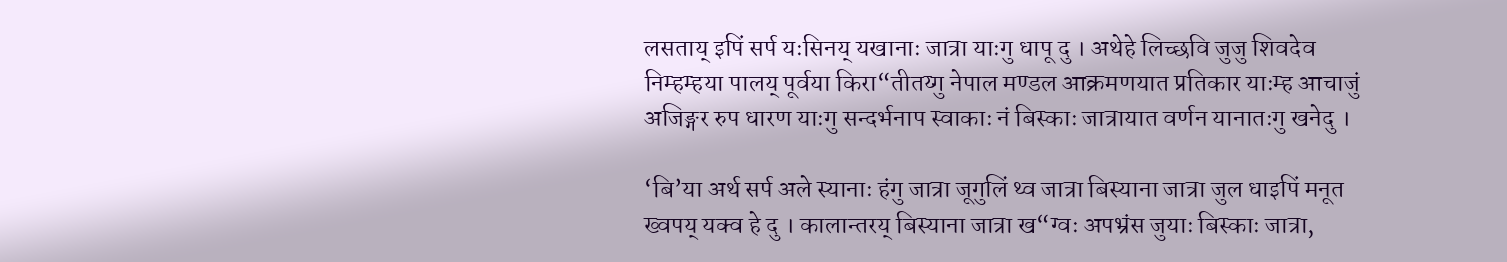लसताय् इपिं सर्प यःसिनय् यखानाः जात्रा याःगु धापू दु । अथेहे लिच्छवि जुजु शिवदेव निम्हम्हया पालय् पूर्वया किरा“तीतय्गु नेपाल मण्डल आक्रमणयात प्रतिकार याःम्ह आचाजुं अजिङ्गर रुप धारण याःगु सन्दर्भनाप स्वाकाः नं बिस्काः जात्रायात वर्णन यानातःगु खनेदु ।

‘बि’या अर्थ सर्प अले स्यानाः हंगु जात्रा जूगुलिं थ्व जात्रा बिस्याना जात्रा जुल धाइपिं मनूत ख्वपय् यक्व हे दु । कालान्तरय् बिस्याना जात्रा ख“ग्वः अपभ्रंस जुयाः बिस्काः जात्रा,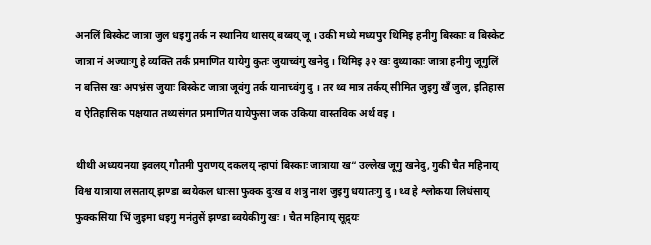अनलिं बिस्केट जात्रा जुल धइगु तर्क न स्थानिय थासय् बय्बय् जू । उकी मध्ये मध्यपुर थिमिइ हनीगु बिस्काः व बिस्केट जात्रा नं अज्याःगु हे व्यक्ति तर्कं प्रमाणित यायेगु कुतः जुयाच्वंगु खनेदु । थिमिइ ३२ खः दुथ्याकाः जात्रा हनीगु जूगुलिं न बत्तिस खः अपभ्रंस जुयाः बिस्केट जात्रा जूवंगु तर्क यानाच्वंगु दु । तर थ्व मात्र तर्कय् सीमित जुइगु खँ जुल, इतिहास व ऐतिहासिक पक्षयात तथ्यसंगत प्रमाणित यायेफुसा जक उकिया वास्तविक अर्थ वइ ।

थीथी अध्ययनया झ्वलय् गौतमी पुराणय् दकलय् न्हापां बिस्काः जात्राया ख“ उल्लेख जूगु खनेदु, गुकी चैत महिनाय् विश्व यात्राया लसताय् झण्डा ब्वयेकल धाःसा फुक्क दुःख व शत्रु नाश जुइगु धयातःगु दु । थ्व हे श्लोकया लिधंसाय् फुक्कसिया भिं जुइमा धइगु मनंतुसें झण्डा ब्वयेकीगु खः । चैत महिनाय् सूद्र्यः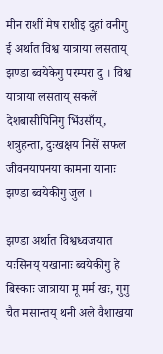मीन राशीं मेष राशीइ दुहां वनीगु ई अर्थात विश्व यात्राया लसताय् झण्डा ब्वयेकेगु परम्परा दु । विश्व यात्राया लसताय् सकलें देशबासीपिनिगु भिंउसाँय्, शत्रुहन्ता, दुःखक्षय निसें सफल जीवनयापनया कामना यानाः झण्डा ब्वयेकीगु जुल ।

झण्डा अर्थात विश्वध्वजयात यःसिनय् यखानाः ब्वयेकीगु हे बिस्काः जात्राया मू मर्म खः, गुगु चैत मसान्तय् थनी अले वैशाखया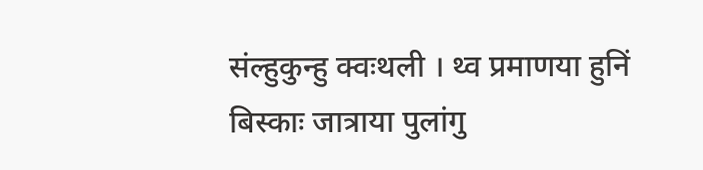संल्हुकुन्हु क्वःथली । थ्व प्रमाणया हुनिं बिस्काः जात्राया पुलांगु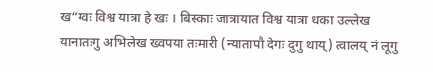ख“ग्वः विश्व यात्रा हे खः । बिस्काः जात्रायात विश्व यात्रा धका उल्लेख यानातःगु अभिलेख ख्वपया तःमारी (न्यातापौ देगः दुगु थाय्) त्वालय् नं लूगु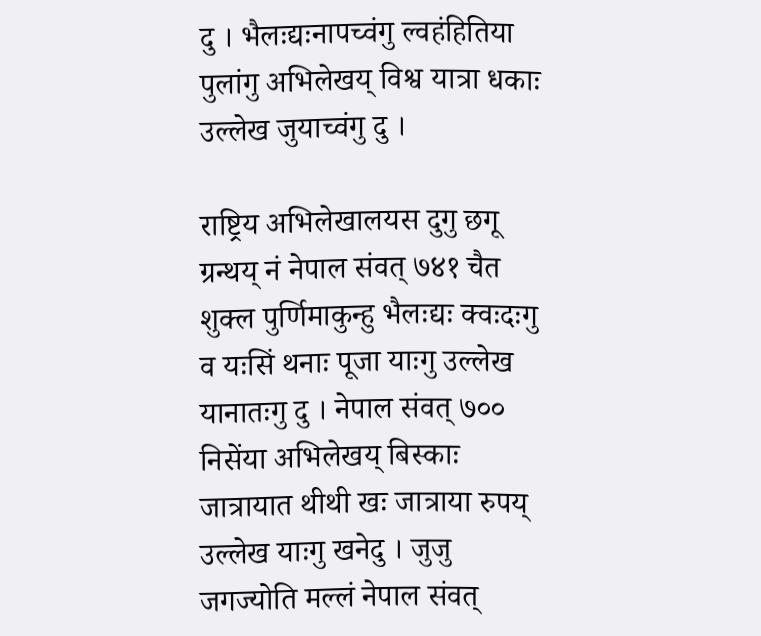दु । भैलःद्यःनापच्वंगु ल्वहंहितिया पुलांगु अभिलेखय् विश्व यात्रा धकाः उल्लेख जुयाच्वंगु दु ।

राष्ट्रिय अभिलेखालयस दुगु छगू ग्रन्थय् नं नेपाल संवत् ७४१ चैत शुक्ल पुर्णिमाकुन्हु भैलःद्यः क्वःदःगु व यःसिं थनाः पूजा याःगु उल्लेख यानातःगु दु । नेपाल संवत् ७०० निसेंया अभिलेखय् बिस्काः जात्रायात थीथी खः जात्राया रुपय् उल्लेख याःगु खनेदु । जुजु जगज्योति मल्लं नेपाल संवत्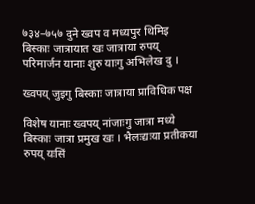७३४–७५७ दुने ख्वप व मध्यपुर थिमिइ बिस्काः जात्रायात खः जात्राया रुपय् परिमार्जन यानाः शुरु याःगु अभिलेख दु ।

ख्वपय् जुइगु बिस्काः जात्राया प्राविधिक पक्ष

विशेष यानाः ख्वपय् नांजाःगु जात्रा मध्ये बिस्काः जात्रा प्रमुख खः । भैलःद्यःया प्रतीकया रुपय् यःसिं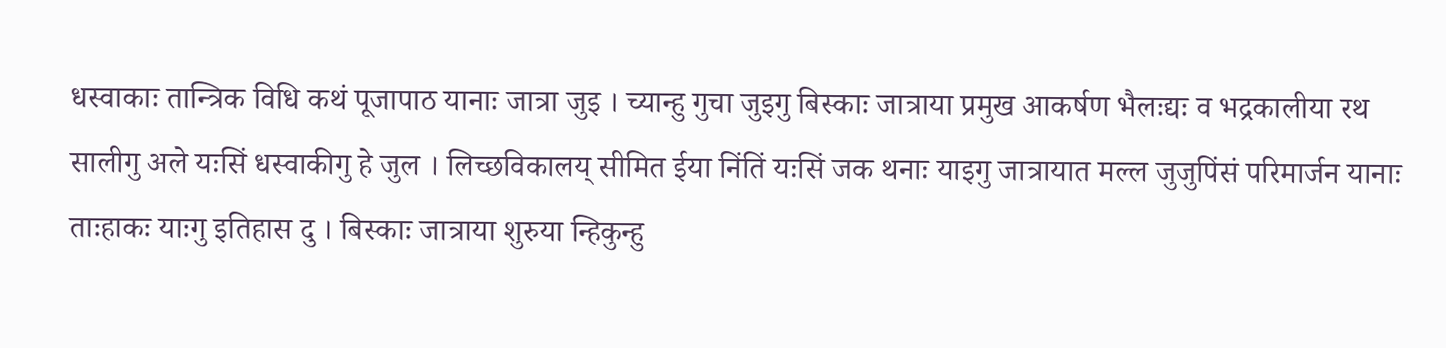धस्वाकाः तान्त्रिक विधि कथं पूजापाठ यानाः जात्रा जुइ । च्यान्हु गुचा जुइगु बिस्काः जात्राया प्रमुख आकर्षण भैलःद्यः व भद्रकालीया रथ सालीगु अले यःसिं धस्वाकीगु हे जुल । लिच्छविकालय् सीमित ईया निंतिं यःसिं जक थनाः याइगु जात्रायात मल्ल जुजुपिंसं परिमार्जन यानाः ताःहाकः याःगु इतिहास दु । बिस्काः जात्राया शुरुया न्हिकुन्हु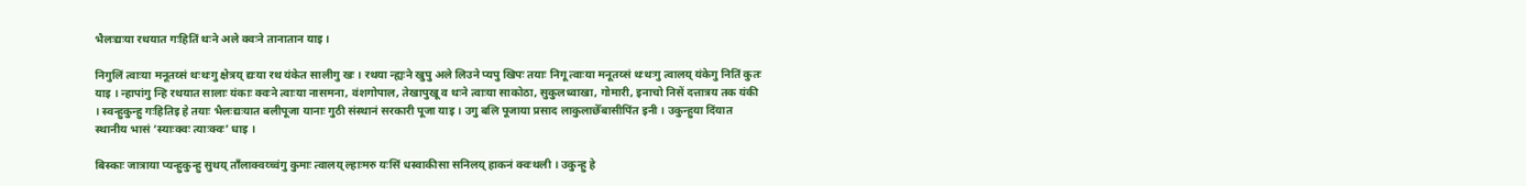भैलःद्यःया रथयात गःहितिं थःने अले क्वःने तानातान याइ ।

निगुलिं त्वाःया मनूतय्सं थःथःगु क्षेत्रय् द्यःया रथ यंकेत सालीगु खः । रथया न्ह्यःने खुपु अले लिउने प्यपु खिपः तयाः निगू त्वाःया मनूतय्सं थःथःगु त्वालय् यंकेगु नितिं कुतः याइ । न्हापांगु न्हि रथयात सालाः यंकाः क्वःने त्वाःया नासमना, वंशगोपाल, तेखापुखू व थःने त्वाःया साकोठा, सुकुलध्वाखा, गोमारी, इनाचो निसें दत्तात्रय तक यंकी । स्वन्हुकुन्हु गःहितिइ हे तयाः भैलःद्यःयात बलीपूजा यानाः गुठी संस्थानं सरकारी पूजा याइ । उगु बलि पूजाया प्रसाद लाकुलाछेँबासीपिंत इनी । उकुन्हुया दिंयात स्थानीय भासं ‘स्याःक्वः त्याःक्वः’ धाइ ।

बिस्काः जात्राया प्यन्हुकुन्हु सुथय् ताँलाक्वय्च्वंगु कुमाः त्वालय् ल्हाःमरु यःसिं धस्वाकीसा सनिलय् हाकनं क्वःथली । उकुन्हु हे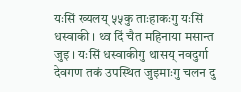यःसिं ख्यलय् ५५कु ताःहाकःगु यःसिं धस्वाकी । थ्व दिं चैत महिनाया मसान्त जुइ । यःसिं धस्वाकीगु थासय् नवदुर्गा देवगण तकं उपस्थित जुइमाःगु चलन दु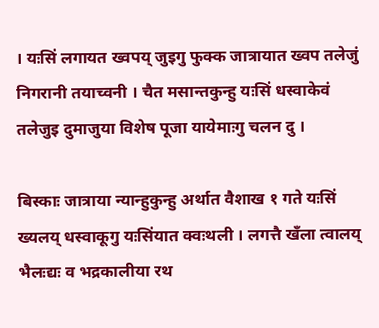। यःसिं लगायत ख्वपय् जुइगु फुक्क जात्रायात ख्वप तलेजुं निगरानी तयाच्वनी । चैत मसान्तकुन्हु यःसिं धस्वाकेवं तलेजुइ दुमाजुया विशेष पूजा यायेमाःगु चलन दु ।

बिस्काः जात्राया न्यान्हुकुन्हु अर्थात वैशाख १ गते यःसिं ख्यलय् धस्वाकूगु यःसिंयात क्वःथली । लगत्तै खँला त्वालय् भैलःद्यः व भद्रकालीया रथ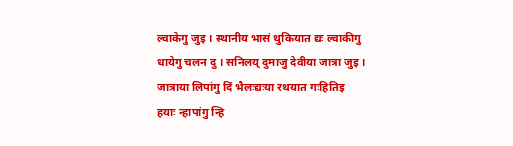ल्वाकेगु जुइ । स्थानीय भासं थुकियात द्यः ल्वाकीगु धायेगु चलन दु । सनिलय् दुमाजु देवीया जात्रा जुइ ।
जात्राया लिपांगु दिं भैलःद्यःया रथयात गःहितिइ हयाः न्हापांगु न्हि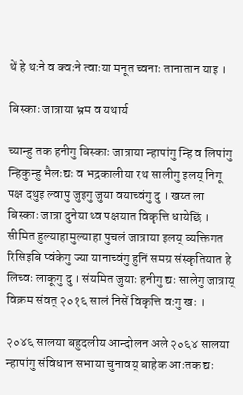थें हे थःने व क्वःने त्वाःया मनूत च्वनाः तानातान याइ ।

बिस्काः जात्राया भ्रम व यथार्य

च्यान्हु तक हनीगु बिस्काः जात्राया न्हापांगु न्हि व लिपांगु न्हिकुन्हु भैलःद्यः व भद्रकालीया रथ सालीगु इलय् निगू पक्ष दथुइ ल्वापु जुइगु जुया वयाच्वंगु दु । खय्त ला बिस्काः जात्रा दुनेया थ्व पक्षयात विकृत्ति धायेछिं । सीमित हुल्याहामुल्याहा पुचलं जात्राया इलय् व्यक्तिगत रिसिइबि प्वंकेगु ज्या यानाच्वंगु हुनिं समग्र संस्कृतियात हे लिच्वः लाकूगु दु । संयमित जुयाः हनीगु द्यः सालेगु जात्राय् विक्रम संवत् २०१६ सालं निसें विकृत्ति वःगु खः ।

२०४६ सालया बहुदलीय आन्दोलन अले २०६४ सालया न्हापांगु संविधान सभाया चुनावय् बाहेक आःतक द्यः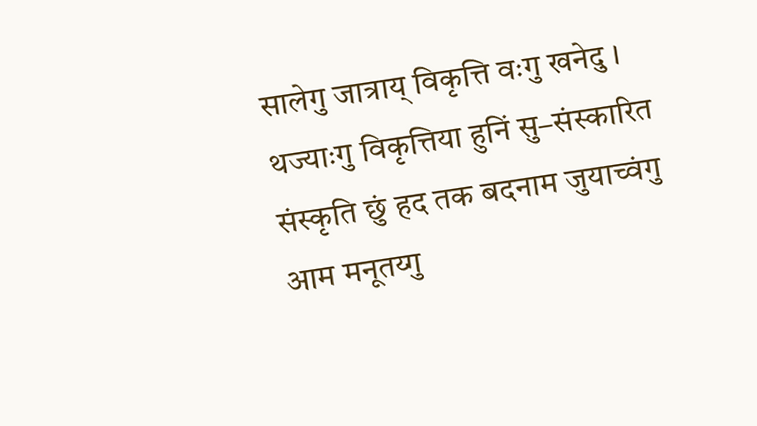सालेगु जात्राय् विकृत्ति वःगु खनेदु । थज्याःगु विकृत्तिया हुनिं सु–संस्कारित संस्कृति छुं हद तक बदनाम जुयाच्वंगु आम मनूतय्गु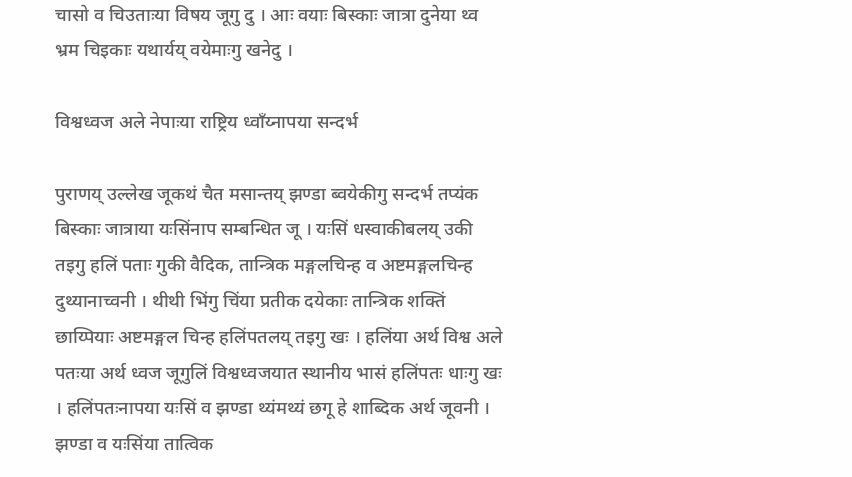चासो व चिउताःया विषय जूगु दु । आः वयाः बिस्काः जात्रा दुनेया थ्व भ्रम चिइकाः यथार्यय् वयेमाःगु खनेदु ।

विश्वध्वज अले नेपाःया राष्ट्रिय ध्वाँय्नापया सन्दर्भ

पुराणय् उल्लेख जूकथं चैत मसान्तय् झण्डा ब्वयेकीगु सन्दर्भ तप्यंक बिस्काः जात्राया यःसिंनाप सम्बन्धित जू । यःसिं धस्वाकीबलय् उकी तइगु हलिं पताः गुकी वैदिक, तान्त्रिक मङ्गलचिन्ह व अष्टमङ्गलचिन्ह दुथ्यानाच्वनी । थीथी भिंगु चिंया प्रतीक दयेकाः तान्त्रिक शक्तिं छाय्पियाः अष्टमङ्गल चिन्ह हलिंपतलय् तइगु खः । हलिंया अर्थ विश्व अले पतःया अर्थ ध्वज जूगुलिं विश्वध्वजयात स्थानीय भासं हलिंपतः धाःगु खः । हलिंपतःनापया यःसिं व झण्डा थ्यंमथ्यं छगू हे शाब्दिक अर्थ जूवनी । झण्डा व यःसिंया तात्विक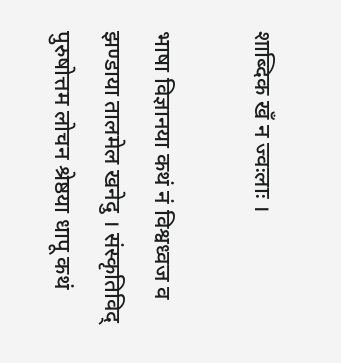शाब्दिक खँ न ज्वःलाः ।

भाषा विज्ञानया कथं नं विश्वध्वज व झण्डाया तालमेल खनेदु । संस्कृतिविद् पुरुषोत्तम लोचन श्रेष्ठया धापू कथं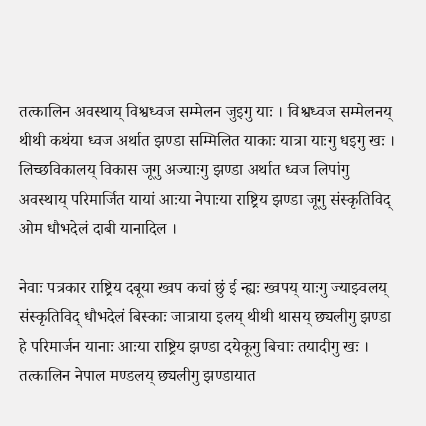तत्कालिन अवस्थाय् विश्वध्वज सम्मेलन जुइगु याः । विश्वध्वज सम्मेलनय् थीथी कथंया ध्वज अर्थात झण्डा सम्मिलित याकाः यात्रा याःगु धइगु खः । लिच्छविकालय् विकास जूगु अज्याःगु झण्डा अर्थात ध्वज लिपांगु अवस्थाय् परिमार्जित यायां आःया नेपाःया राष्ट्रिय झण्डा जूगु संस्कृतिविद् ओम धौभदेलं दाबी यानादिल ।

नेवाः पत्रकार राष्ट्रिय दबूया ख्वप कचां छुं ई न्ह्यः ख्वपय् याःगु ज्याझ्वलय् संस्कृतिविद् धौभदेलं बिस्काः जात्राया इलय् थीथी थासय् छ्यलीगु झण्डा हे परिमार्जन यानाः आःया राष्ट्रिय झण्डा दयेकूगु बिचाः तयादीगु खः । तत्कालिन नेपाल मण्डलय् छ्यलीगु झण्डायात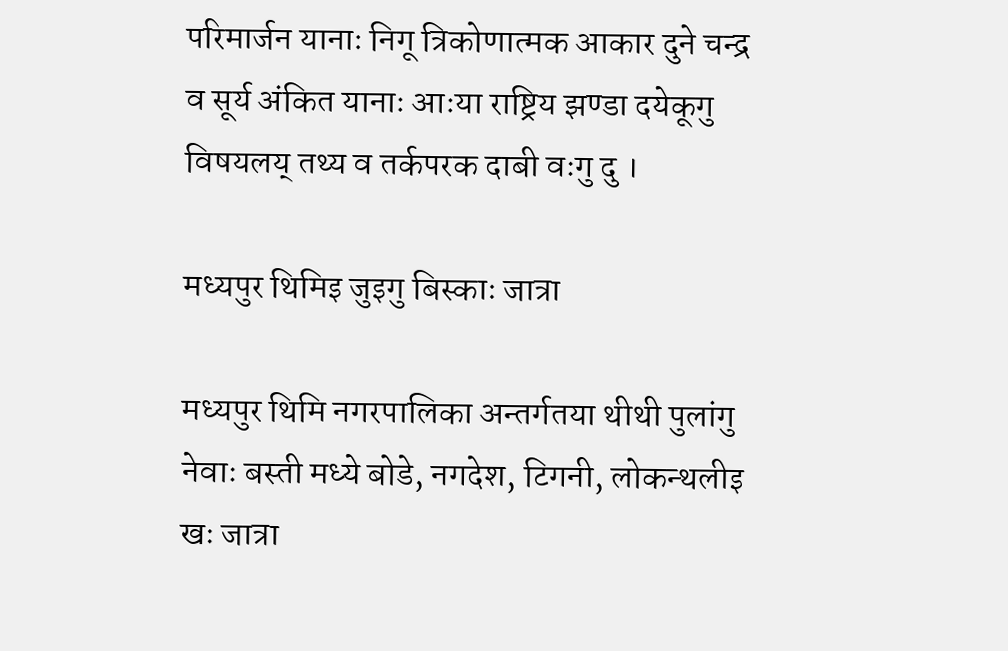परिमार्जन यानाः निगू त्रिकोणात्मक आकार दुने चन्द्र व सूर्य अंकित यानाः आःया राष्ट्रिय झण्डा दयेकूगु विषयलय् तथ्य व तर्कपरक दाबी वःगु दु ।

मध्यपुर थिमिइ जुइगु बिस्काः जात्रा

मध्यपुर थिमि नगरपालिका अन्तर्गतया थीथी पुलांगु नेवाः बस्ती मध्ये बोडे, नगदेश, टिगनी, लोकन्थलीइ खः जात्रा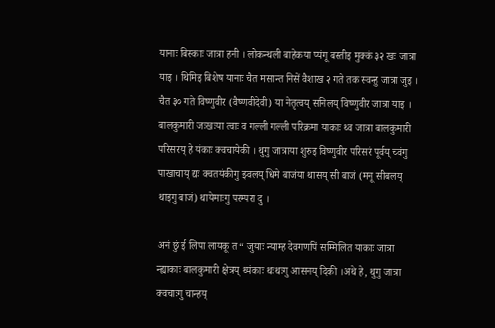यानाः बिस्काः जात्रा हनी । लोकन्थली बाहेकया प्यंगू बस्तीइ मुक्कं ३२ खः जात्रा याइ । थिमिइ बिशेष यानाः चैत मसान्त निसें वैशाख २ गते तक स्वन्हु जात्रा जुइ । चैत ३० गते विष्णुवीर (वैष्णवीदेवी) या नेतृत्वय् सनिलय् विष्णुवीर जात्रा याइ । बालकुमारी जःखःया त्वाः व गल्ली गल्ली परिक्रमा याकाः थ्व जात्रा बालकुमारी परिसरय् हे यंकाः क्वचायेकी । थुगु जात्राया शुरुइ विष्णुवीर परिसरं पूर्वय् च्वंगु पाखाचाय् द्यः क्वतयंकीगु झ्वलय् धिमे बाजंया थासय् सी बाजं (मनू सीबलय् थाइगु बाजं) थायेमाःगु परम्परा दु ।

अनं छुं ई लिपा लायकू त“ जुयाः न्याम्ह देवगणपिं सम्मिलित याकाः जात्रा न्ह्याकाः बालकुमारी क्षेत्रय् थ्यंकाः थःथःगु आसनय् दिकी ।अथे हे, थुगु जात्रा क्वचाःगु चान्हय्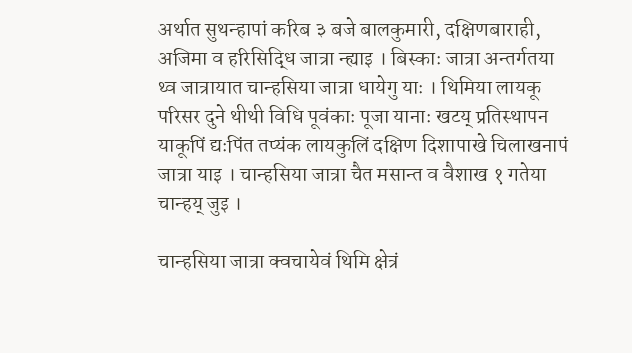अर्थात सुथन्हापां करिब ३ बजे बालकुमारी, दक्षिणबाराही, अजिमा व हरिसिद्धि जात्रा न्ह्याइ । बिस्काः जात्रा अन्तर्गतया थ्व जात्रायात चान्हसिया जात्रा धायेगु याः । थिमिया लायकू परिसर दुने थीथी विधि पूवंकाः पूजा यानाः खटय् प्रतिस्थापन याकूपिं द्यःपिंत तप्यंक लायकुलिं दक्षिण दिशापाखे चिलाखनापं जात्रा याइ । चान्हसिया जात्रा चैत मसान्त व वैशाख १ गतेया चान्हय् जुइ ।

चान्हसिया जात्रा क्वचायेवं थिमि क्षेत्रं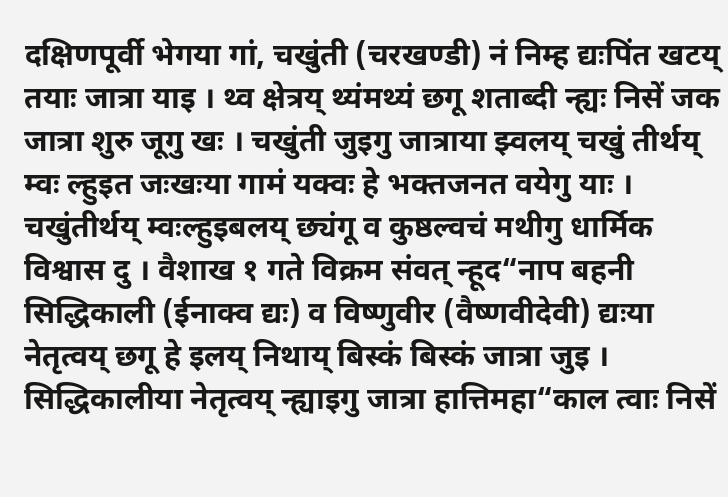दक्षिणपूर्वी भेगया गां, चखुंती (चरखण्डी) नं निम्ह द्यःपिंत खटय् तयाः जात्रा याइ । थ्व क्षेत्रय् थ्यंमथ्यं छगू शताब्दी न्ह्यः निसें जक जात्रा शुरु जूगु खः । चखुंती जुइगु जात्राया झ्वलय् चखुं तीर्थय् म्वः ल्हुइत जःखःया गामं यक्वः हे भक्तजनत वयेगु याः । चखुंतीर्थय् म्वःल्हुइबलय् छ्यंगू व कुष्ठल्वचं मथीगु धार्मिक विश्वास दु । वैशाख १ गते विक्रम संवत् न्हूद“नाप बहनी सिद्धिकाली (ईनाक्व द्यः) व विष्णुवीर (वैष्णवीदेवी) द्यःया नेतृत्वय् छगू हे इलय् निथाय् बिस्कं बिस्कं जात्रा जुइ । सिद्धिकालीया नेतृत्वय् न्ह्याइगु जात्रा हात्तिमहा“काल त्वाः निसें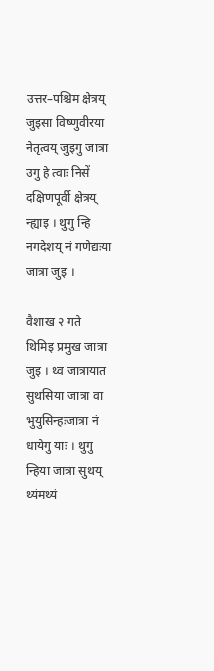उत्तर–पश्चिम क्षेत्रय् जुइसा विष्णुवीरया नेतृत्वय् जुइगु जात्रा उगु हे त्वाः निसें दक्षिणपूर्वी क्षेत्रय् न्ह्याइ । थुगु न्हि नगदेशय् नं गणेद्यःया जात्रा जुइ ।

वैशाख २ गते थिमिइ प्रमुख जात्रा जुइ । थ्व जात्रायात सुथसिया जात्रा वा भुयुसिन्हःजात्रा नं धायेगु याः । थुगु न्हिया जात्रा सुथय् थ्यंमथ्यं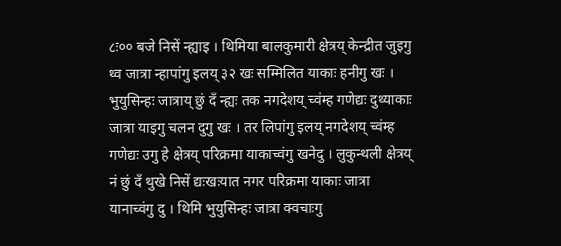८ः०० बजे निसें न्ह्याइ । थिमिया बालकुमारी क्षेत्रय् केन्द्रीत जुइगु थ्व जात्रा न्हापांगु इलय् ३२ खः सम्मिलित याकाः हनीगु खः । भुयुसिन्हः जात्राय् छुं दँ न्ह्यः तक नगदेशय् च्वंम्ह गणेद्यः दुथ्याकाः जात्रा याइगु चलन दुगु खः । तर लिपांगु इलय् नगदेशय् च्वंम्ह गणेद्यः उगु हे क्षेत्रय् परिक्रमा याकाच्वंगु खनेदु । लुकुन्थली क्षेत्रय् नं छुं दँ थुखे निसें द्यःखःयात नगर परिक्रमा याकाः जात्रा यानाच्वंगु दु । थिमि भुयुसिन्हः जात्रा क्वचाःगु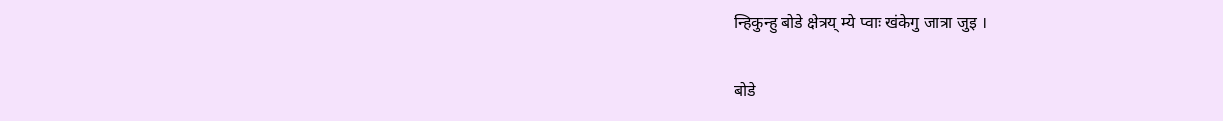न्हिकुन्हु बोडे क्षेत्रय् म्ये प्वाः खंकेगु जात्रा जुइ ।

बोडे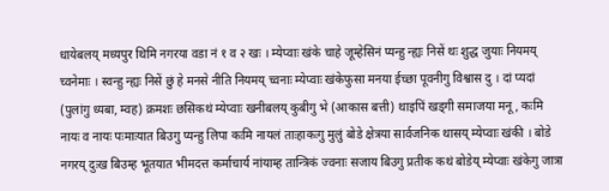धायेबलय् मध्यपुर थिमि नगरया वडा नं १ व २ खः । म्येप्वाः खंके चाहे जूम्हेसिनं प्यन्हु न्ह्यः निसें थः शुद्ध जुयाः नियमय् च्वनेमाः । स्वन्हु न्ह्यः निसें छुं हे मनसे नीति नियमय् च्वनाः म्येप्वाः खंकेफुसा मनया ईच्छा पूवनीगु विश्वास दु । दां प्यदां (पुलांगु ध्यबा, म्वह) क्रमशः छसिकथं म्येप्वाः खनीबलय् कुबीगु भे (आकास बत्ती) थाइपिं खड्गी समाजया मनू, कःमि नायः व नायः पःमाःयात बिउगु प्यन्हु लिपा कःमि नायलं ताःहाकःगु मुलुं बोडे क्षेत्रया सार्वजनिक थासय् म्येप्वाः खंकी । बोडे नगरय् दुःख बिउम्ह भूतयात भीमदत्त कर्माचार्य नांयाम्ह तान्त्रिकं ज्वनाः सजाय बिउगु प्रतीक कथं बोडेय् म्येप्वाः खंकेगु जात्रा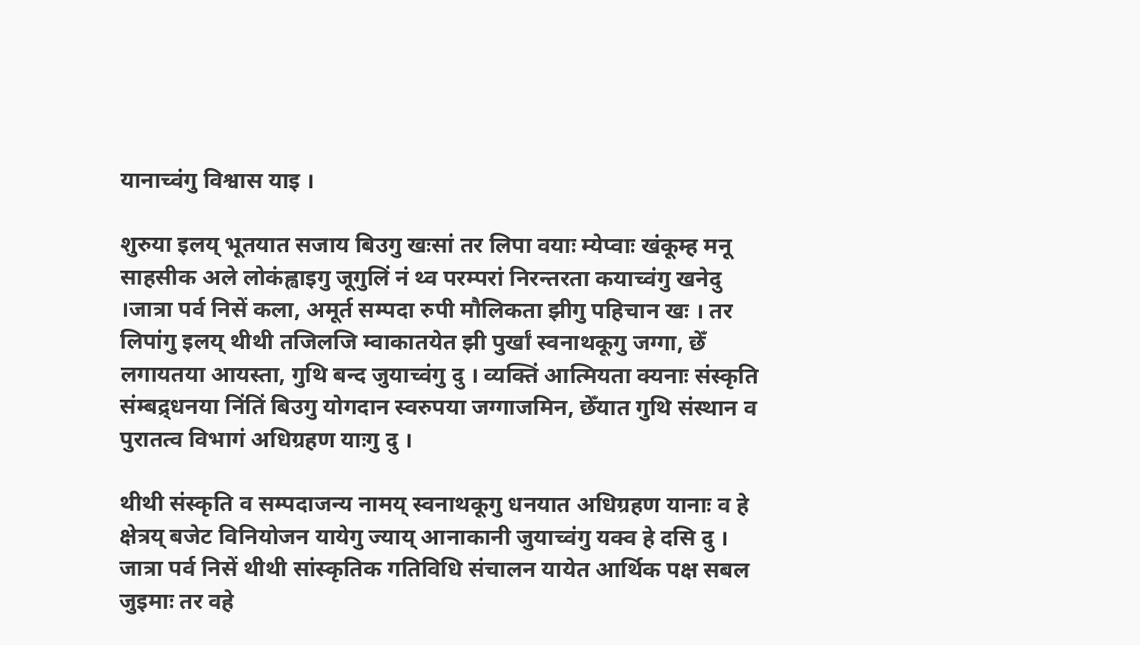यानाच्वंगु विश्वास याइ ।

शुरुया इलय् भूतयात सजाय बिउगु खःसां तर लिपा वयाः म्येप्वाः खंकूम्ह मनू साहसीक अले लोकंह्वाइगु जूगुलिं नं थ्व परम्परां निरन्तरता कयाच्वंगु खनेदु ।जात्रा पर्व निसें कला, अमूर्त सम्पदा रुपी मौलिकता झीगु पहिचान खः । तर लिपांगु इलय् थीथी तजिलजि म्वाकातयेत झी पुर्खां स्वनाथकूगु जग्गा, छेँ लगायतया आयस्ता, गुथि बन्द जुयाच्वंगु दु । व्यक्तिं आत्मियता क्यनाः संस्कृति संम्बद्र्धनया निंतिं बिउगु योगदान स्वरुपया जग्गाजमिन, छेँयात गुथि संस्थान व पुरातत्व विभागं अधिग्रहण याःगु दु ।

थीथी संस्कृति व सम्पदाजन्य नामय् स्वनाथकूगु धनयात अधिग्रहण यानाः व हे क्षेत्रय् बजेट विनियोजन यायेगु ज्याय् आनाकानी जुयाच्वंगु यक्व हे दसि दु । जात्रा पर्व निसें थीथी सांस्कृतिक गतिविधि संचालन यायेत आर्थिक पक्ष सबल जुइमाः तर वहे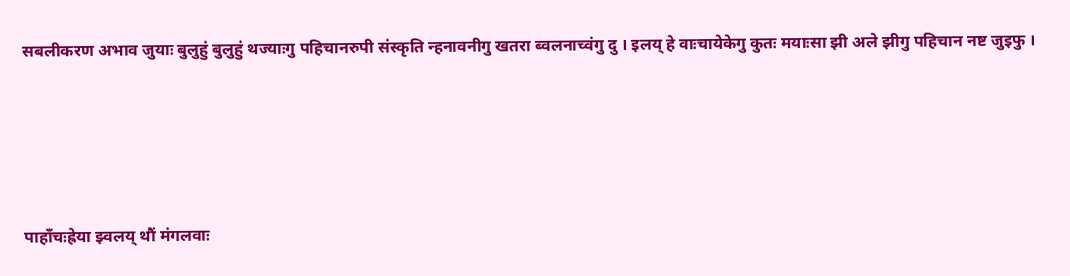सबलीकरण अभाव जुयाः बुलुहुं बुलुहुं थज्याःगु पहिचानरुपी संस्कृति न्हनावनीगु खतरा ब्वलनाच्वंगु दु । इलय् हे वाःचायेकेगु कुतः मयाःसा झी अले झीगु पहिचान नष्ट जुइफु ।





पाहाँचःह्रेया झ्वलय् थौं मंगलवाः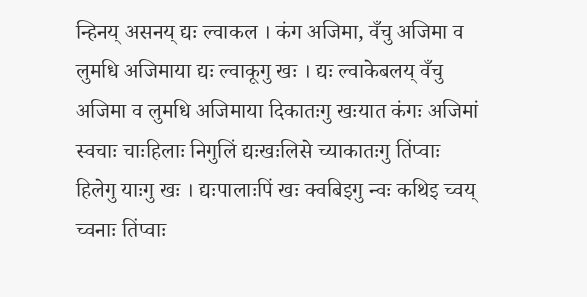न्हिनय् असनय् द्यः ल्वाकल । कंग अजिमा, वँचु अजिमा व लुमधि अजिमाया द्यः ल्वाकूगु खः । द्यः ल्वाकेबलय् वँचु अजिमा व लुमधि अजिमाया दिकातःगु खःयात कंगः अजिमां स्वचाः चाःहिलाः निगुलिं द्यःखःलिसे च्याकातःगु तिंप्वाः हिलेगु याःगु खः । द्यःपालाःपिं खः क्वबिइगु न्वः कथिइ च्वय् च्वनाः तिंप्वाः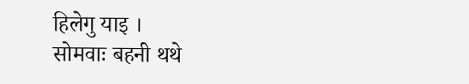हिलेगु याइ ।
सोमवाः बहनी थथे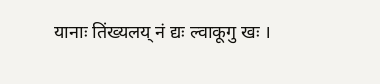यानाः तिंख्यलय् नं द्यः ल्वाकूगु खः ।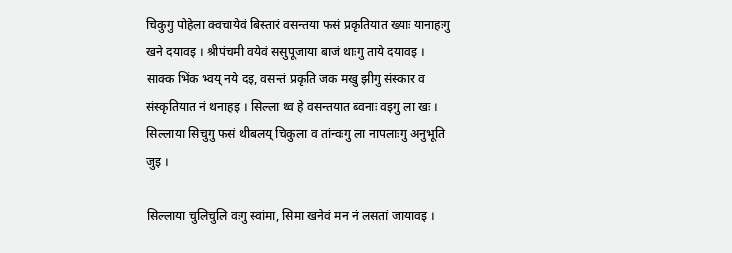चिकुगु पोहेला क्वचायेवं बिस्तारं वसन्तया फसं प्रकृतियात ख्याः यानाहःगु खने दयावइ । श्रीपंचमी वयेवं ससुपूजाया बाजं थाःगु ताये दयावइ । साक्क भिंक भ्वय् नये दइ, वसन्तं प्रकृति जक मखु झीगु संस्कार व संस्कृतियात नं थनाहइ । सिल्ला थ्व हे वसन्तयात ब्वनाः वइगु ला खः । सिल्लाया सिचुगु फसं थीबलय् चिकुला व तांन्वःगु ला नापलाःगु अनुभूति जुइ ।

सिल्लाया चुलिचुलि वःगु स्वांमा, सिमा खनेवं मन नं लसतां जायावइ ।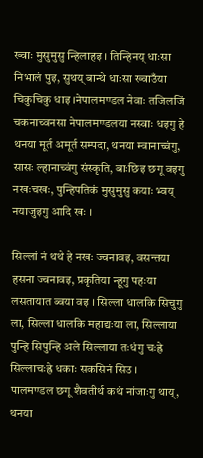ख्वाः मुसुमुसु न्हिलाहइ । तिन्हिनय् धाःसा निभालं पुइ, सुथय् बान्थे धाःसा ख्वाउँया चिकुचिकु धाइ ।नेपालमण्डल नेवाः तजिलजिं चकनाच्वनसा नेपालमण्डलया नस्वाः धइगु हे थनया मूर्त अमूर्त सम्पदा, थनया म्वानाच्वंगु, सासः ल्हानाच्वंगु संस्कृति, बाःछिइ छगू वइगु नखःचखः, पुन्हिपतिकं मुसुमुसु कयाः भ्वय् नयाजुइगु आदि खः ।

सिल्लां नं थथे हे नखः ज्वनावइ, वसन्तया हसना ज्वनावइ, प्रकृतिया न्हूगु पहःया लसतायात ब्वया वइ । सिल्ला धालकि सिचुगु ला, सिल्ला धालकि महाद्यःया ला, सिल्लाया पुन्हि सिपुन्हि अले सिल्लाया तःधंगु चःह्रे सिल्लाचःह्रे धकाः सकसिनं सिउ । पालमण्डल छगू शैवतीर्थ कथं नांजाःगु थाय्, थनया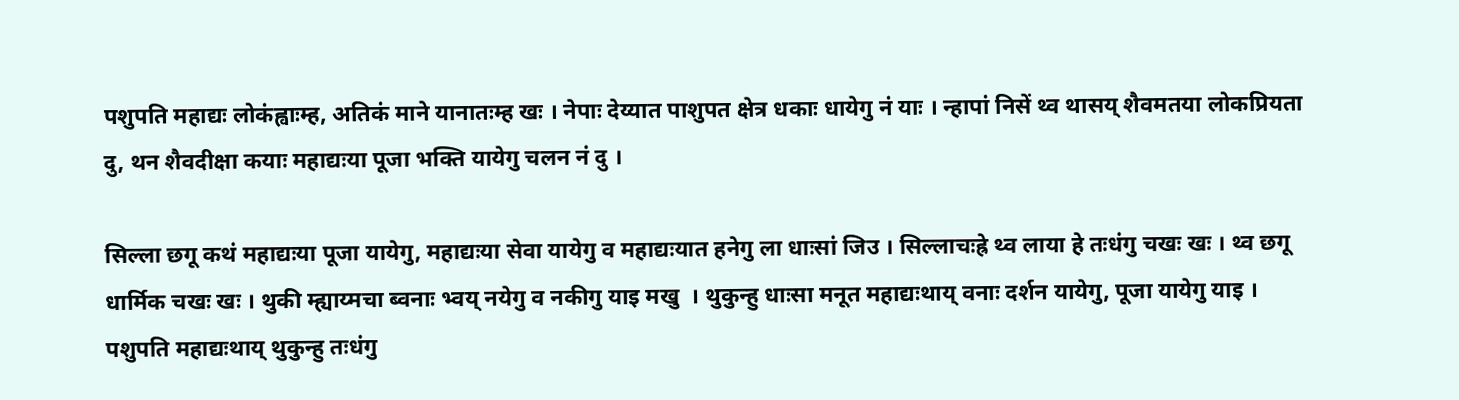पशुपति महाद्यः लोकंह्वाःम्ह, अतिकं माने यानातःम्ह खः । नेपाः देय्यात पाशुपत क्षेत्र धकाः धायेगु नं याः । न्हापां निसें थ्व थासय् शैवमतया लोकप्रियता दु, थन शैवदीक्षा कयाः महाद्यःया पूजा भक्ति यायेगु चलन नं दु ।

सिल्ला छगू कथं महाद्यःया पूजा यायेगु, महाद्यःया सेवा यायेगु व महाद्यःयात हनेगु ला धाःसां जिउ । सिल्लाचःह्रे थ्व लाया हे तःधंगु चखः खः । थ्व छगू धार्मिक चखः खः । थुकी म्ह्याय्मचा ब्वनाः भ्वय् नयेगु व नकीगु याइ मखु  । थुकुन्हु धाःसा मनूत महाद्यःथाय् वनाः दर्शन यायेगु, पूजा यायेगु याइ । पशुपति महाद्यःथाय् थुकुन्हु तःधंगु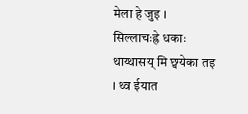मेला हे जुइ । सिल्लाचःह्रे धकाः थाय्थासय् मि छ्वयेका तइ । थ्व ईयात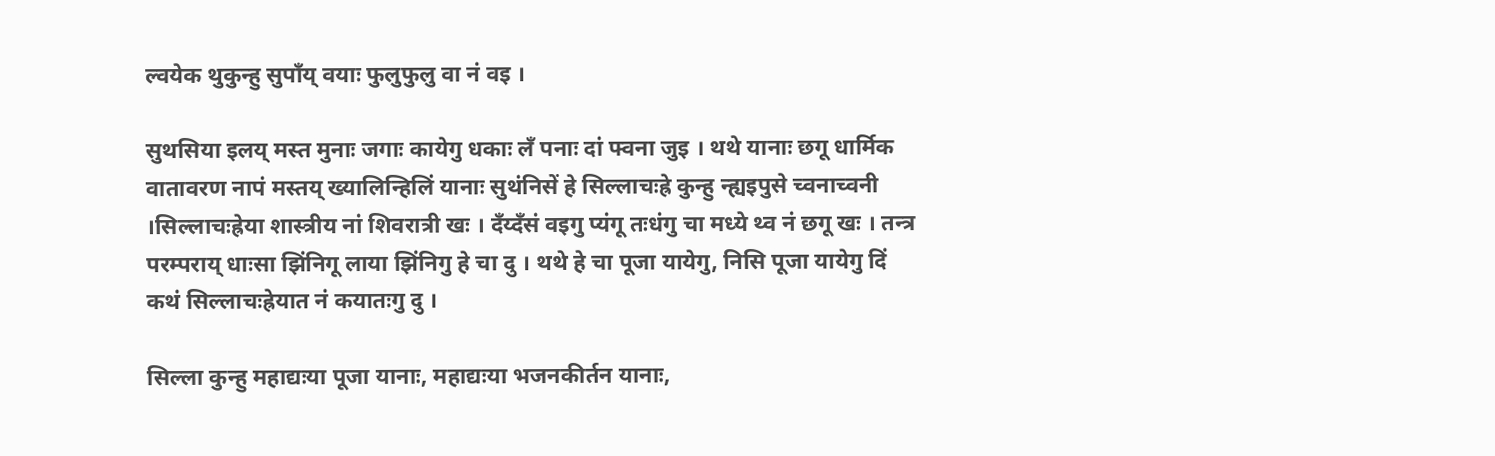ल्वयेक थुकुन्हु सुपाँय् वयाः फुलुफुलु वा नं वइ ।

सुथसिया इलय् मस्त मुनाः जगाः कायेगु धकाः लँ पनाः दां फ्वना जुइ । थथे यानाः छगू धार्मिक वातावरण नापं मस्तय् ख्यालिन्हिलिं यानाः सुथंनिसें हे सिल्लाचःह्रे कुन्हु न्ह्यइपुसे च्वनाच्वनी ।सिल्लाचःह्रेया शास्त्रीय नां शिवरात्री खः । दँय्दँसं वइगु प्यंगू तःधंगु चा मध्ये थ्व नं छगू खः । तन्त्र परम्पराय् धाःसा झिंनिगू लाया झिंनिगु हे चा दु । थथे हे चा पूजा यायेगु, निसि पूजा यायेगु दिं कथं सिल्लाचःह्रेयात नं कयातःगु दु ।

सिल्ला कुन्हु महाद्यःया पूजा यानाः, महाद्यःया भजनकीर्तन यानाः,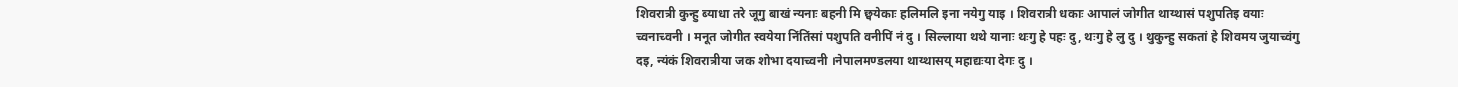शिवरात्री कुन्हु ब्याधा तरे जूगु बाखं न्यनाः बहनी मि छ्वयेकाः हलिमलि इना नयेगु याइ । शिवरात्री धकाः आपालं जोगीत थाय्थासं पशुपतिइ वयाः च्वनाच्वनी । मनूत जोगीत स्वयेया निंतिंसां पशुपति वनीपिं नं दु । सिल्लाया थथे यानाः थःगु हे पहः दु, थःगु हे लु दु । थुकुन्हु सकतां हे शिवमय जुयाच्वंगु दइ, न्यंकं शिवरात्रीया जक शोभा दयाच्वनी ।नेपालमण्डलया थाय्थासय् महाद्यःया देगः दु ।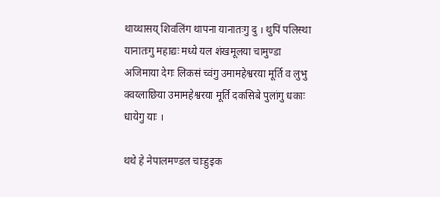थाय्थासय् शिवलिंग थापना यानातःगु दु । थुपिं पलिस्था यानातःगु महाद्यः मध्ये यल शंखमूलया चामुण्डा अजिमाया देगः लिकसं च्वंगु उमामहेश्वरया मूर्ति व लुभु क्वय्लाछिया उमामहेश्वरया मूर्ति दकसिबे पुलांगु धकाः धायेगु याः ।

थथे हे नेपालमण्डल चाःहुइक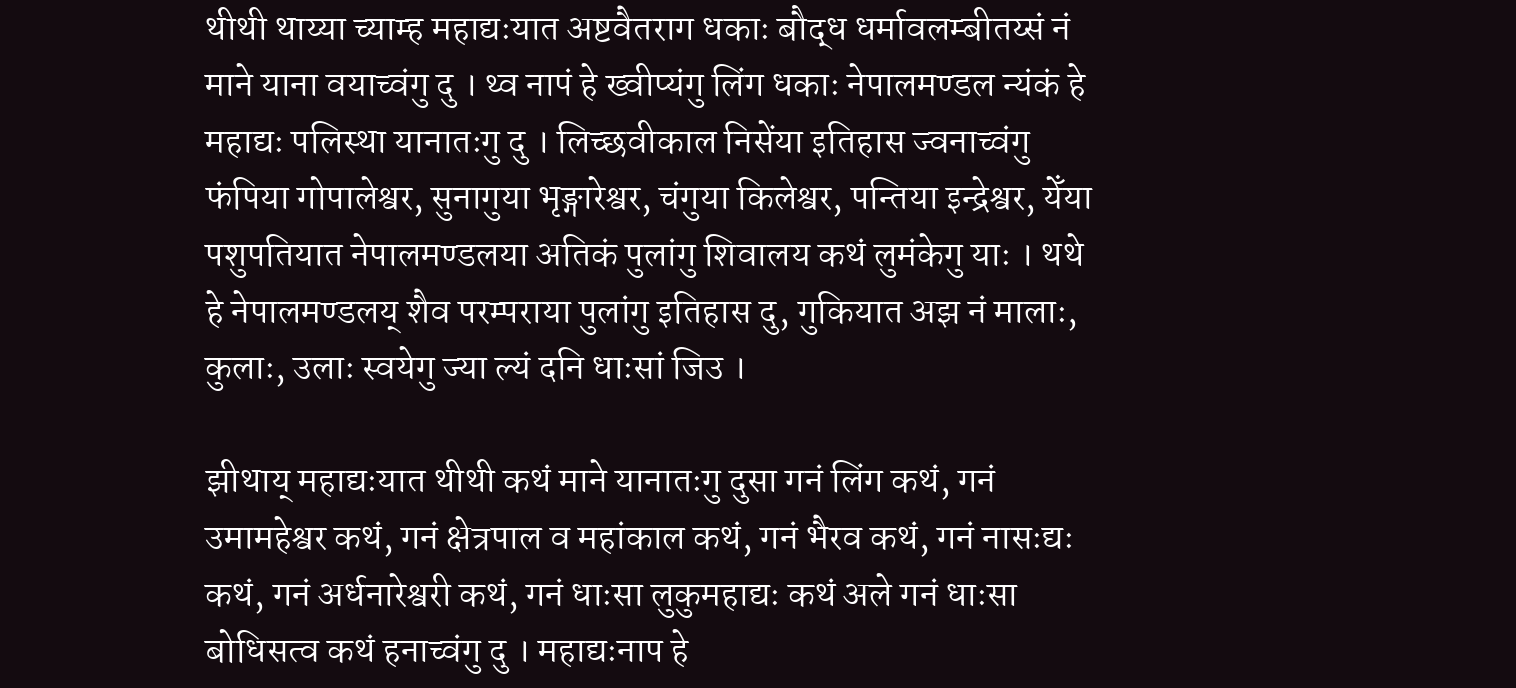थीथी थाय्या च्याम्ह महाद्यःयात अष्टवैतराग धकाः बौद्ध धर्मावलम्बीतय्सं नं माने याना वयाच्वंगु दु । थ्व नापं हे ख्वीप्यंगु लिंग धकाः नेपालमण्डल न्यंकं हे महाद्यः पलिस्था यानातःगु दु । लिच्छवीकाल निसेंया इतिहास ज्वनाच्वंगु फंपिया गोपालेश्वर, सुनागुया भृङ्गारेश्वर, चंगुया किलेश्वर, पन्तिया इन्द्रेश्वर, येँया पशुपतियात नेपालमण्डलया अतिकं पुलांगु शिवालय कथं लुमंकेगु याः । थथे हे नेपालमण्डलय् शैव परम्पराया पुलांगु इतिहास दु, गुकियात अझ नं मालाः, कुलाः, उलाः स्वयेगु ज्या ल्यं दनि धाःसां जिउ ।

झीथाय् महाद्यःयात थीथी कथं माने यानातःगु दुसा गनं लिंग कथं, गनं उमामहेश्वर कथं, गनं क्षेत्रपाल व महांकाल कथं, गनं भैरव कथं, गनं नासःद्यः कथं, गनं अर्धनारेश्वरी कथं, गनं धाःसा लुकुमहाद्यः कथं अले गनं धाःसा बोधिसत्व कथं हनाच्वंगु दु । महाद्यःनाप हे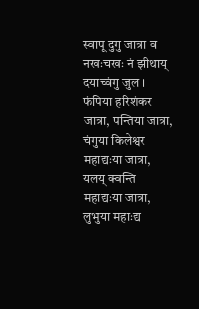स्वापू दुगु जात्रा व नखःचखः नं झीथाय् दयाच्वंगु जुल । फंपिया हरिशंकर जात्रा, पन्तिया जात्रा, चंगुया किलेश्वर महाद्यःया जात्रा, यलय् क्वन्ति महाद्यःया जात्रा, लुभुया महाःद्य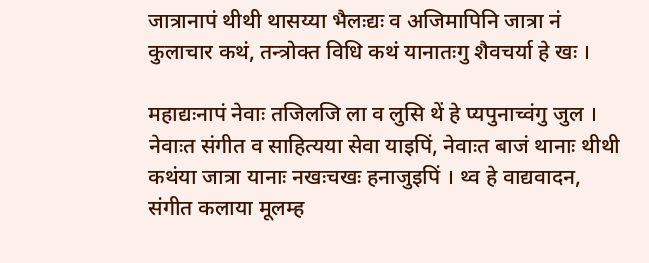जात्रानापं थीथी थासय्या भैलःद्यः व अजिमापिनि जात्रा नं कुलाचार कथं, तन्त्रोक्त विधि कथं यानातःगु शैवचर्या हे खः ।

महाद्यःनापं नेवाः तजिलजि ला व लुसि थें हे प्यपुनाच्वंगु जुल । नेवाःत संगीत व साहित्यया सेवा याइपिं, नेवाःत बाजं थानाः थीथी कथंया जात्रा यानाः नखःचखः हनाजुइपिं । थ्व हे वाद्यवादन, संगीत कलाया मूलम्ह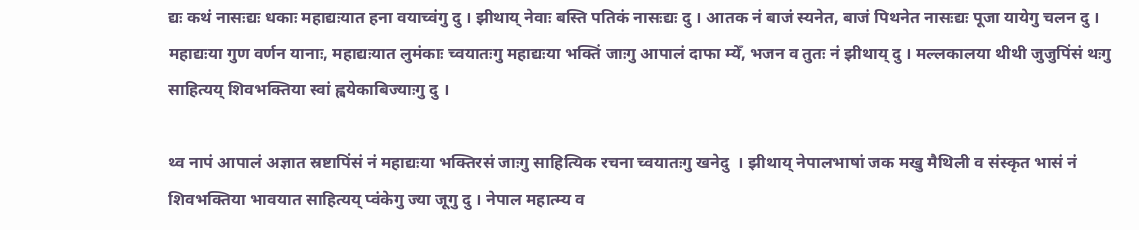द्यः कथं नासःद्यः धकाः महाद्यःयात हना वयाच्वंगु दु । झीथाय् नेवाः बस्ति पतिकं नासःद्यः दु । आतक नं बाजं स्यनेत, बाजं पिथनेत नासःद्यः पूजा यायेगु चलन दु । महाद्यःया गुण वर्णन यानाः, महाद्यःयात लुमंकाः च्वयातःगु महाद्यःया भक्तिं जाःगु आपालं दाफा म्येँ, भजन व तुतः नं झीथाय् दु । मल्लकालया थीथी जुजुपिंसं थःगु साहित्यय् शिवभक्तिया स्वां ह्वयेकाबिज्याःगु दु ।

थ्व नापं आपालं अज्ञात स्रष्टापिंसं नं महाद्यःया भक्तिरसं जाःगु साहित्यिक रचना च्वयातःगु खनेदु  । झीथाय् नेपालभाषां जक मखु मैथिली व संस्कृत भासं नं शिवभक्तिया भावयात साहित्यय् प्वंकेगु ज्या जूगु दु । नेपाल महात्म्य व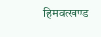हिमवत्खण्ड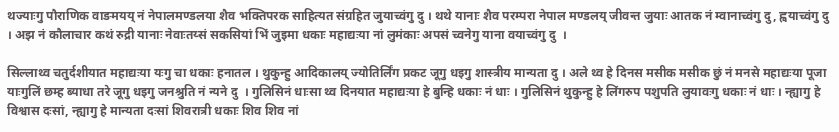थज्याःगु पौराणिक वाङमयय् नं नेपालमण्डलया शैव भक्तिपरक साहित्यत संग्रहित जुयाच्वंगु दु । थथे यानाः शैव परम्परा नेपाल मण्डलय् जीवन्त जुयाः आतक नं म्वानाच्वंगु दु, ह्वयाच्वंगु दु । अझ नं कौलाचार कथं रुद्री यानाः नेवाःतय्सं सकसियां भिं जुइमा धकाः महाद्यःया नां लुमंकाः अपसं च्वनेगु याना वयाच्वंगु दु  ।

सिल्लाथ्व चतुर्दशीयात महाद्यःया यःगु चा धकाः हनातल । थुकुन्हु आदिकालय् ज्योतिर्लिंग प्रकट जूगु धइगु शास्त्रीय मान्यता दु । अले थ्व हे दिनस मसीक मसीक छुं नं मनसे महाद्यःया पूजा याःगुलिं छम्ह ब्याधा तरे जूगु धइगु जनश्रुति नं न्यने दु  । गुलिसिनं धाःसा थ्व दिनयात महाद्यःया हे बुन्हि धकाः नं धाः । गुलिसिनं थुकुन्हु हे लिंगरुप पशुपति लुयावःगु धकाः नं धाः । न्ह्यागु हे विश्वास दःसां, न्ह्यागु हे मान्यता दःसां शिवरात्री धकाः शिव शिव नां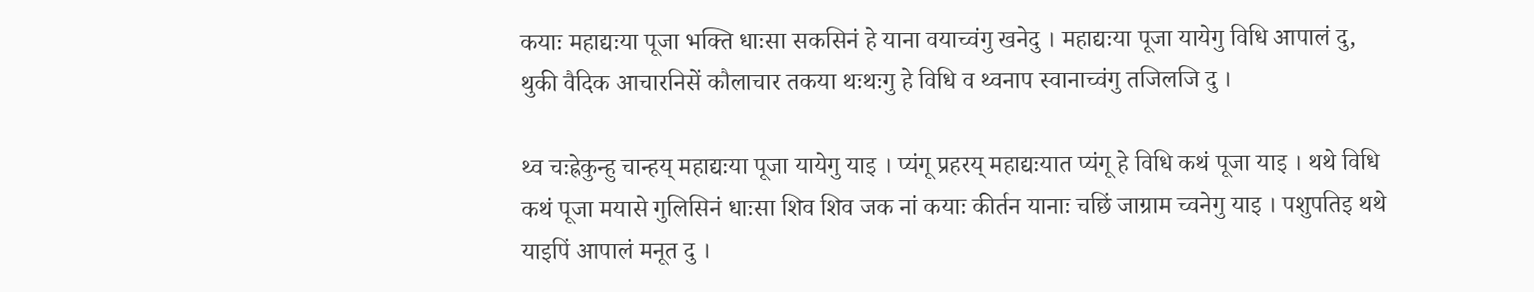कयाः महाद्यःया पूजा भक्ति धाःसा सकसिनं हे याना वयाच्वंगु खनेदु । महाद्यःया पूजा यायेगु विधि आपालं दु, थुकी वैदिक आचारनिसें कौलाचार तकया थःथःगु हे विधि व थ्वनाप स्वानाच्वंगु तजिलजि दु ।

थ्व चःह्रेकुन्हु चान्हय् महाद्यःया पूजा यायेगु याइ । प्यंगू प्रहरय् महाद्यःयात प्यंगू हे विधि कथं पूजा याइ । थथे विधि कथं पूजा मयासे गुलिसिनं धाःसा शिव शिव जक नां कयाः कीर्तन यानाः चछिं जाग्राम च्वनेगु याइ । पशुपतिइ थथे याइपिं आपालं मनूत दु ।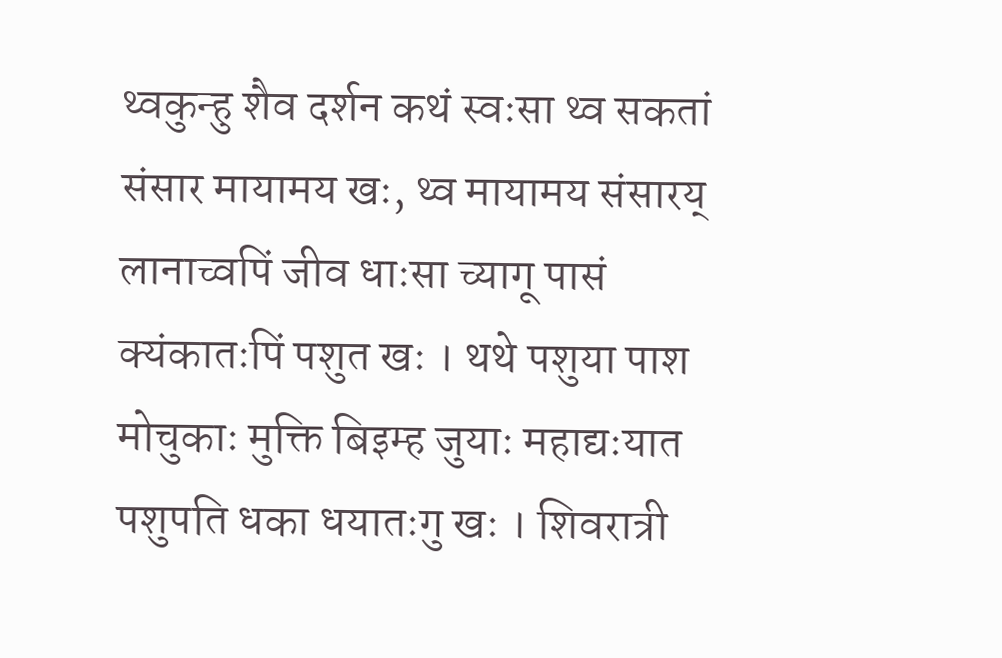थ्वकुन्हु शैव दर्शन कथं स्वःसा थ्व सकतां संसार मायामय खः, थ्व मायामय संसारय् लानाच्वपिं जीव धाःसा च्यागू पासं क्यंकातःपिं पशुत खः । थथे पशुया पाश मोचुकाः मुक्ति बिइम्ह जुयाः महाद्यःयात पशुपति धका धयातःगु खः । शिवरात्री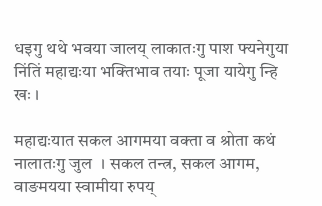धइगु थथे भवया जालय् लाकातःगु पाश फ्यनेगुया निंतिं महाद्यःया भक्तिभाव तयाः पूजा यायेगु न्हि खः ।

महाद्यःयात सकल आगमया वक्ता व श्रोता कथं नालातःगु जुल  । सकल तन्त्र, सकल आगम, वाङमयया स्वामीया रुपय्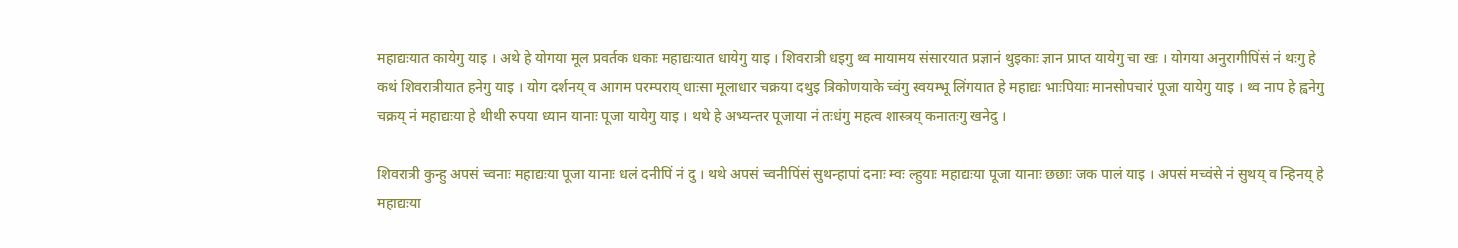महाद्यःयात कायेगु याइ । अथे हे योगया मूल प्रवर्तक धकाः महाद्यःयात धायेगु याइ । शिवरात्री धइगु थ्व मायामय संसारयात प्रज्ञानं थुइकाः ज्ञान प्राप्त यायेगु चा खः । योगया अनुरागीपिंसं नं थःगु हे कथं शिवरात्रीयात हनेगु याइ । योग दर्शनय् व आगम परम्पराय् धाःसा मूलाधार चक्रया दथुइ त्रिकोणयाके च्वंगु स्वयम्भू लिंगयात हे महाद्यः भाःपियाः मानसोपचारं पूजा यायेगु याइ । थ्व नाप हे ह्वनेगु चक्रय् नं महाद्यःया हे थीथी रुपया ध्यान यानाः पूजा यायेगु याइ । थथे हे अभ्यन्तर पूजाया नं तःधंगु महत्व शास्त्रय् कनातःगु खनेदु ।

शिवरात्री कुन्हु अपसं च्वनाः महाद्यःया पूजा यानाः धलं दनीपिं नं दु । थथे अपसं च्वनीपिंसं सुथन्हापां दनाः म्वः ल्हुयाः महाद्यःया पूजा यानाः छछाः जक पालं याइ । अपसं मच्वंसे नं सुथय् व न्हिनय् हे महाद्यःया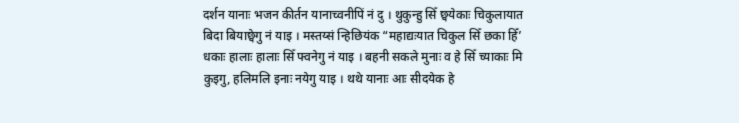दर्शन यानाः भजन कीर्तन यानाच्वनीपिं नं दु । थुकुन्हु सिँ छ्वयेकाः चिकुलायात बिदा बियाछ्वेगु नं याइ । मस्तय्सं न्हिछियंक “महाद्यःयात चिकुल सिँ छका हिँ’ धकाः हालाः हालाः सिँ फ्वनेगु नं याइ । बहनी सकले मुनाः व हे सिँ च्याकाः मि कुइगु, हलिमलि इनाः नयेगु याइ । थथे यानाः आः सीदयेक हे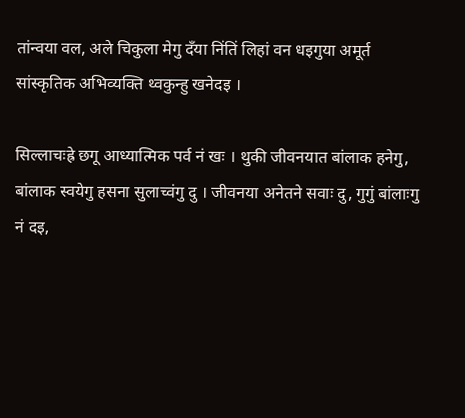तांन्वया वल, अले चिकुला मेगु दँया निंतिं लिहां वन धइगुया अमूर्त सांस्कृतिक अभिव्यक्ति थ्वकुन्हु खनेदइ ।

सिल्लाचःह्रे छगू आध्यात्मिक पर्व नं खः । थुकी जीवनयात बांलाक हनेगु, बांलाक स्वयेगु हसना सुलाच्वंगु दु । जीवनया अनेतने सवाः दु, गुगुं बांलाःगु नं दइ,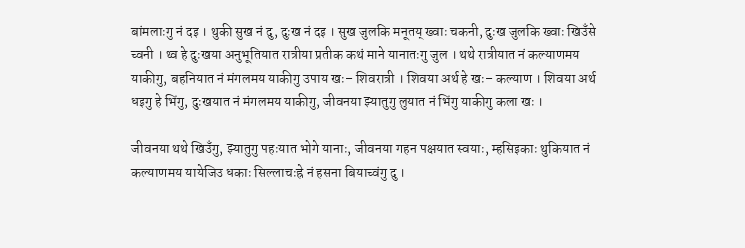बांमलाःगु नं दइ । थुकी सुख नं दु, दुःख नं दइ । सुख जुलकि मनूतय् ख्वाः चकनी, दुःख जुलकि ख्वाः खिउँसे च्वनी । थ्व हे दुःखया अनुभूतियात रात्रीया प्रतीक कथं माने यानातःगु जुल । थथे रात्रीयात नं कल्याणमय याकीगु, बहनियात नं मंगलमय याकीगु उपाय खः– शिवरात्री । शिवया अर्थ हे खः– कल्याण । शिवया अर्थ धइगु हे भिंगु, दुःखयात नं मंगलमय याकीगु, जीवनया झ्यातुगु लुयात नं भिंगु याकीगु कला खः ।

जीवनया थथे खिउँगु, झ्यातुगु पहःयात भोगे यानाः, जीवनया गहन पक्षयात स्वयाः, म्हसिइकाः थुकियात नं कल्याणमय यायेजिउ धकाः सिल्लाचःह्रे नं हसना बियाच्वंगु दु ।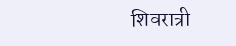शिवरात्री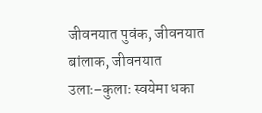जीवनयात पुवंक, जीवनयात बांलाक, जीवनयात उलाः–कुलाः स्वयेमा धका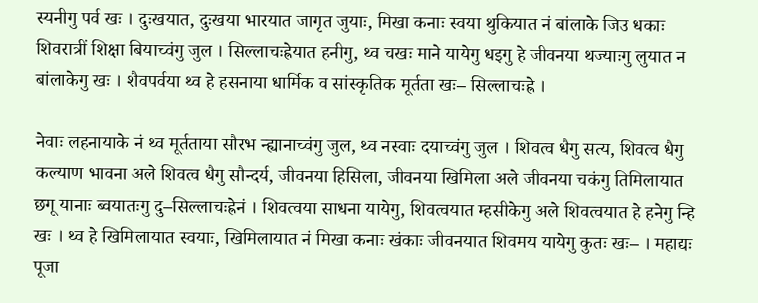स्यनीगु पर्व खः । दुःखयात, दुःखया भारयात जागृत जुयाः, मिखा कनाः स्वया थुकियात नं बांलाके जिउ धकाः शिवरात्रीं शिक्षा बियाच्वंगु जुल । सिल्लाचःह्रेयात हनीगु, थ्व चखः माने यायेगु धइगु हे जीवनया थज्याःगु लुयात न बांलाकेगु खः । शैवपर्वया थ्व हे हसनाया धार्मिक व सांस्कृतिक मूर्तता खः– सिल्लाचःह्रे ।

नेवाः लहनायाके नं थ्व मूर्तताया सौरभ न्ह्यानाच्वंगु जुल, थ्व नस्वाः दयाच्वंगु जुल । शिवत्व धैगु सत्य, शिवत्व धैगु कल्याण भावना अले शिवत्व धैगु सौन्दर्य, जीवनया हिसिला, जीवनया खिमिला अले जीवनया चकंगु तिमिलायात छगू यानाः ब्वयातःगु दु–सिल्लाचःह्रेनं । शिवत्वया साधना यायेगु, शिवत्वयात म्हसीकेगु अले शिवत्वयात हे हनेगु न्हि खः । थ्व हे खिमिलायात स्वयाः, खिमिलायात नं मिखा कनाः खंकाः जीवनयात शिवमय यायेगु कुतः खः– । महाद्यः पूजा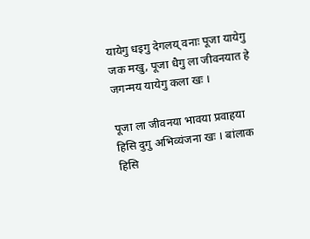यायेगु धइगु देगलय् वनाः पूजा यायेगु जक मखु, पूजा धैगु ला जीवनयात हे जगन्मय यायेगु कला खः ।

पूजा ला जीवनया भावया प्रवाहया हिसि दुगु अभिव्यंजना खः । बांलाक हिसि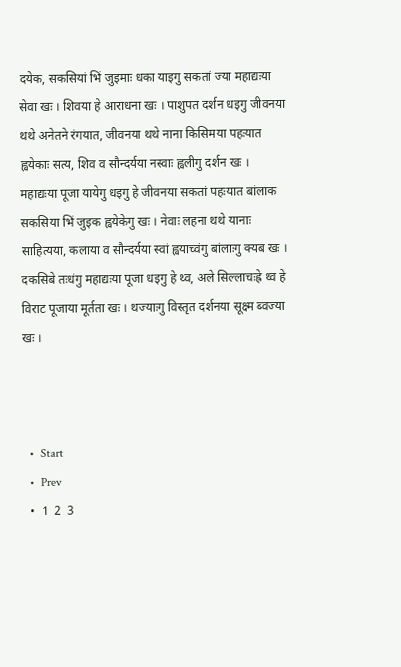दयेक, सकसियां भिं जुइमाः धका याइगु सकतां ज्या महाद्यःया सेवा खः । शिवया हे आराधना खः । पाशुपत दर्शन धइगु जीवनया थथे अनेतने रंगयात, जीवनया थथे नाना किसिमया पहःयात ह्वयेकाः सत्य, शिव व सौन्दर्यया नस्वाः ह्वलीगु दर्शन खः । महाद्यःया पूजा यायेगु धइगु हे जीवनया सकतां पहःयात बांलाक सकसिया भिं जुइक ह्वयेकेगु खः । नेवाः लहना थथे यानाः साहित्यया, कलाया व सौन्दर्यया स्वां ह्वयाच्वंगु बांलाःगु क्यब खः । दकसिबे तःधंगु महाद्यःया पूजा धइगु हे थ्व, अले सिल्लाचःह्रे थ्व हे विराट पूजाया मूर्तता खः । थज्याःगु विस्तृत दर्शनया सूक्ष्म ब्वज्या खः ।



  •  Start
  •  Prev
  •  1  2  3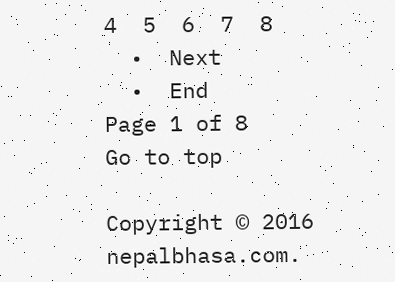4  5  6  7  8
  •  Next
  •  End
Page 1 of 8
Go to top

Copyright © 2016  nepalbhasa.com.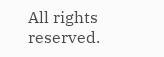All rights reserved.